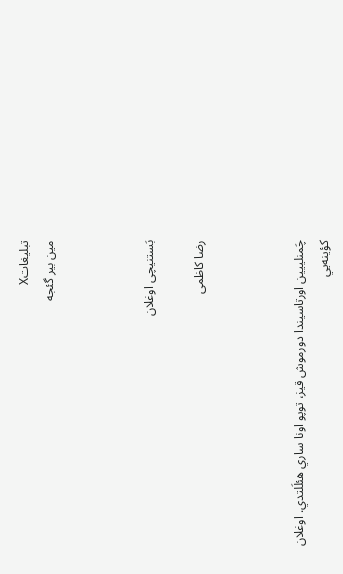تبليغاتX
مین بیر گئجه



بَستنیچی اوغلان

رضا کاظمی



چَمنلييين اورتاسيندا دورموش قيز، توپو اونا ساري هئلَلتدي. اوغلان كؤينه‌يي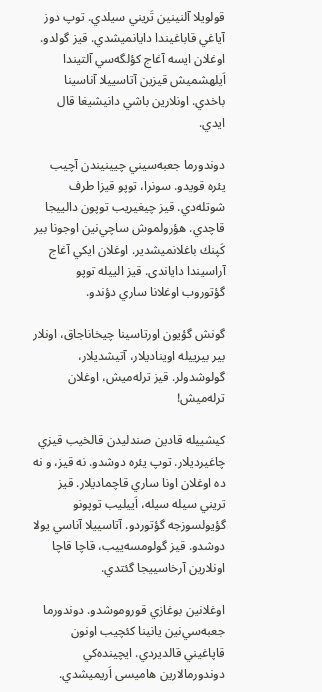قولويلا آلنينين تَريني سيلدي. توپ دوز آياغي قاباغيندا دايانمیشدي. قيز گولدو. اوغلان ایسه آغاج كؤلگه‌سي‌ آلتيندا اَيلهشميش قيزين آتاسيیلا آناسينا باخدي. اونلارين باشي دانيشيغا قال ايدي.

دوندورما جعبه‌سيني چيينيندن آچيب یئره قويدو. سونرا، توپو قيزا طرف شوتله‌دي. قيز چيغيريب توپون داليیجا قاچدي. هؤرولموش ساچي‌نين اوجونا بير كَپنك باغلانميشدیر. اوغلان ايكي آغاج آراسيندا دایاندی. قيز الیيله توپو گؤتوروب اوغلانا ساري دؤندو.

گونش گؤیون اورتاسينا چیخاناجاق، اونلار بير بيریيله اويناديلار، آتيشديلار، گولوشدولر. قيز ترله‌ميش، اوغلان ترله‌ميش!

كيشييله قادين صندليدن قالخيب قيزي چاغيرديلار. توپ يئره دوشدو. نه قيز، و نه ده اوغلان اونا ساري قاچماديلار. قيز تريني سيله‌ سیله، اَييليب توپونو گؤیولسوزجه گؤتوردو. آتاسييلا آناسي يولا دوشدو. قيز‌ گولومسه‌ييب، قاچا قاچا اونلارين آرخاسيیجا گئتدي.

اوغلانين بوغازي قوروموشدو. دوندورما جعبه‌سي‌نين يانينا كئچيب اونون قاپاغيني قالديردي. ايچينده‌كي دوندورمالارین هامیسی اَريميشدي.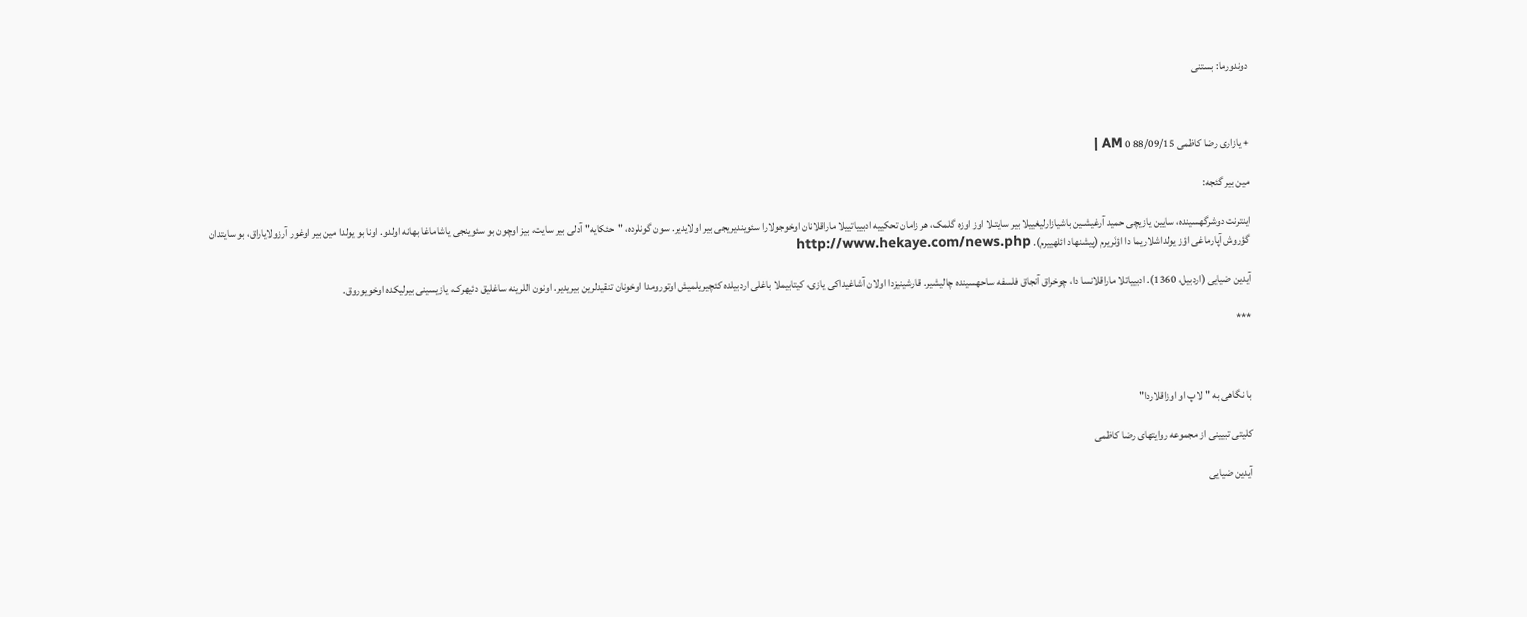دوندورما: بستنی



+ یازاری رضا کاظمی 88/09/15 0 AM |

مین بیر گئجه:

اینترنت دوشرگهسینده، سایین یازیچی حمید آرغیشـین باشیازارلیغییلا بیر سایتـلا اوز اوزه گلمک، هر زامان تحکییه ادبییاتییلا ماراقلانان اوخوجولارا سئویندیریجی بیر اولایدیر. سون گونلرده، "حئکایه" آدلی بیر سایت، بیز اوچون بو سئوینجی یاشاماغا بهانه اولدو. اونا بو یولدا مین بیر اوغور آرزولایاراق، بو سایتدان گؤروش آپارماغی اؤز یولداشلاریما دا اؤنَریرم (پیشنهاد ائلهییرم). http://www.hekaye.com/news.php

آیدین ضیایی (اردبیل، 1360). ادبییاتلا ماراقلانسا دا، چوخراق آنجاق فلسفه ساحهسینده چالیشیر. قارشینیزدا اولان آشاغیداکی یازی، کیتابیملا باغلی اردبیلده کئچیریلمیش اوتورومدا اوخونان تنقیدلرین بیریدیر. اونون اللرینه ساغلیق دئیهرک، یازیسینی بیرلیکده اوخویوروق.

***



با نگاهی به "لاپ او اوزاقلاردا"

کلیتی تبیینی از مجموعه روایتهای رضا کاظمی

آیدین ضیایی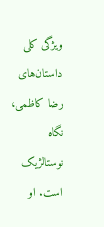ویژگی کلی داستان‌های رضا کاظمی، نگاه نوستالژیک است. او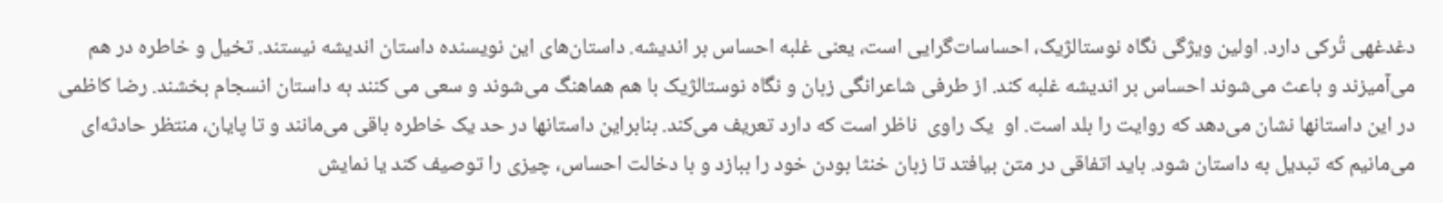دغدغهی تُرکی دارد. اولین ویژگی نگاه نوستالژیک، احساسات‌گرایی است، یعنی غلبه احساس بر اندیشه. داستان‌های این نویسنده داستان اندیشه نیستند. تخیل و خاطره در هم می‌آمیزند و باعث می‌شوند احساس بر اندیشه غلبه کند. از طرفی شاعرانگی زبان و نگاه نوستالژیک با هم هماهنگ می‌شوند و سعی می کنند به داستان انسجام ‌بخشند. رضا کاظمی در این‌ داستانها نشان می‌دهد که روایت را بلد است. او  یک راوی  ‌ناظر است که دارد تعریف می‌کند. بنابراین داستانها در حد یک خاطره باقی می‌مانند و تا پایان، منتظر حادثه‌ای می‌مانیم که تبدیل به داستان شود. باید اتفاقی در متن بیافتد تا زبان خنثا بودن خود را ببازد و با دخالت احساس، چیزی را توصیف کند یا نمایش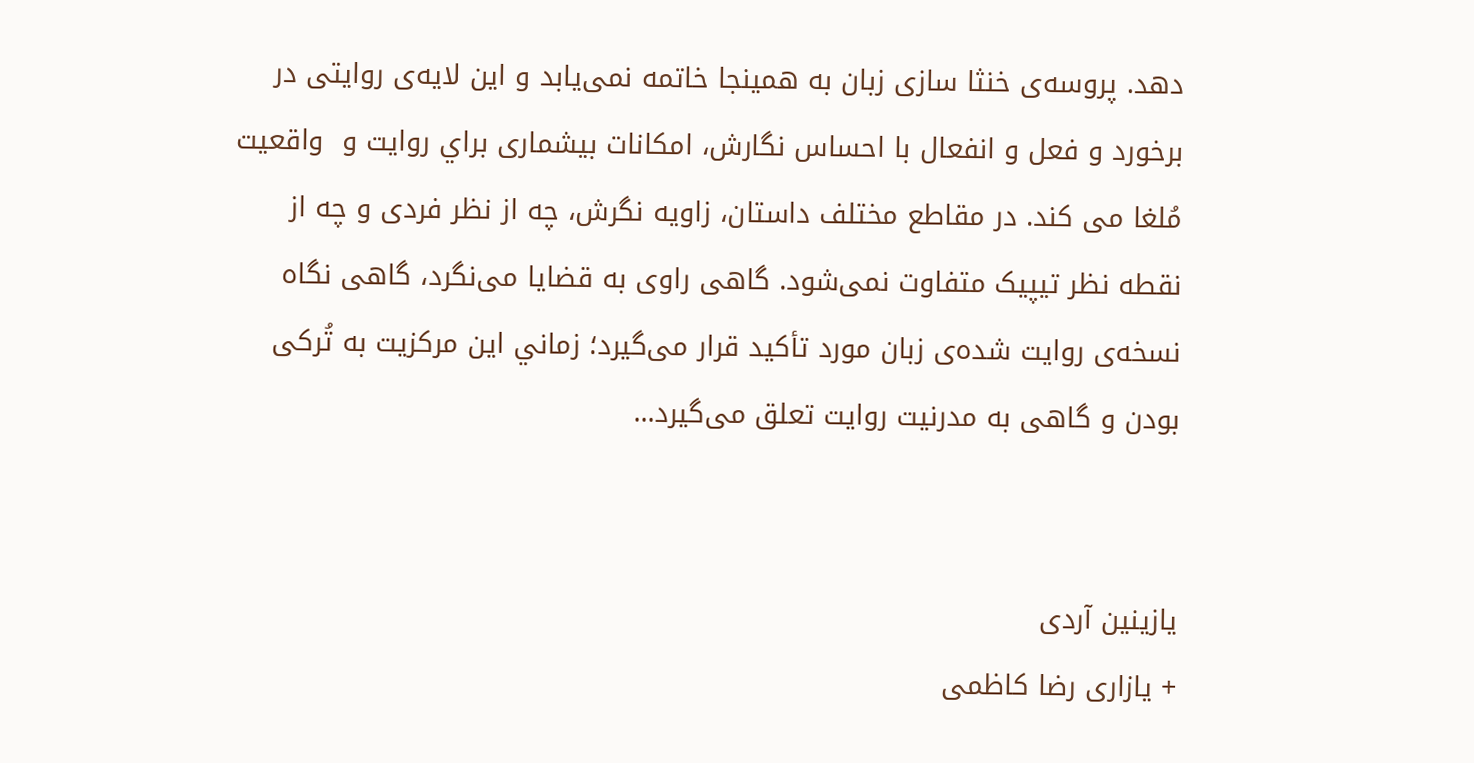دهد. پروسه‌ی خنثا سازی زبان به همينجا خاتمه نمی‌يابد و اين لايه‌ی روايتی در برخورد و فعل و انفعال با احساس نگارش، امكانات بيشماری براي روایت و  واقعيت مُلغا می كند. در مقاطع مختلف داستان، زاويه نگرش، چه از نظر فردی و چه از نقطه نظر تیپیک متفاوت نمی‌شود. گاهی راوی به قضايا می‌نگرد، گاهی نگاه نسخه‌ی روايت شده‌ی زبان مورد تأكيد قرار می‌گيرد؛ زماني اين مركزيت به تُرکی بودن و گاهی به مدرنیت روایت تعلق می‌گيرد...


یازینین آردی
+ یازاری رضا کاظمی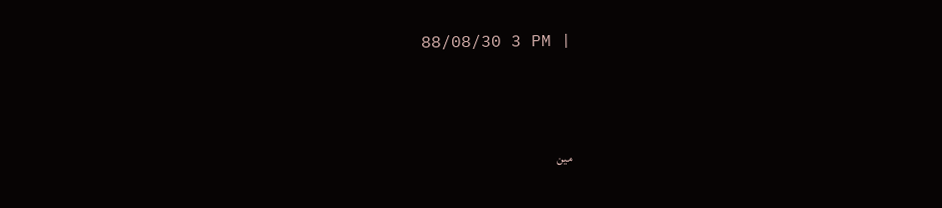88/08/30 3 PM |



مین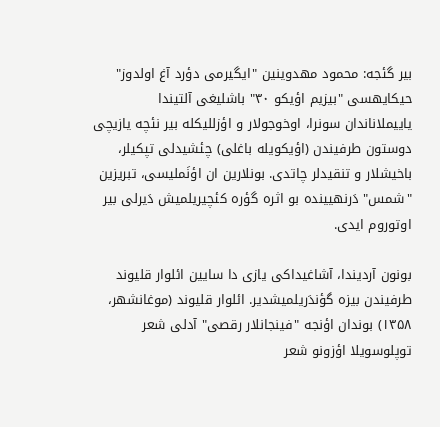بیر گئجه: محمود مهدوینین "ایگیرمی دؤرد آغ اولدوز" حیکایهسی "بیزیم اؤیکو ۳۰" باشلیغی آلتیندا یاییملاناندان سونرا، اوخوجولار و اؤزللیکله بیر نئچه یازیچی دوستون طرفیندن (اؤیکویله باغلی) چئشیدلی تپکیلر، باخیشلار و تنقیدلر چاتدی. بونلارین ان اؤنَملیسی، تبریزین "شمس" دَرنهیینده بو اثره گؤره کئچیریلمیش دَیرلی بیر اوتوروم ایدی.

بونون آردیندا، آشاغیداکی یازی دا سایین ائلوار قلیوند طرفیندن بیزه گؤندَریلمیشدیر. ائلوار قلیوند (موغانشهر، ۱۳۵۸) بوندان اؤنجه "فینجانلار رقصی" آدلی شعر توپلوسویلا اؤزونو شعر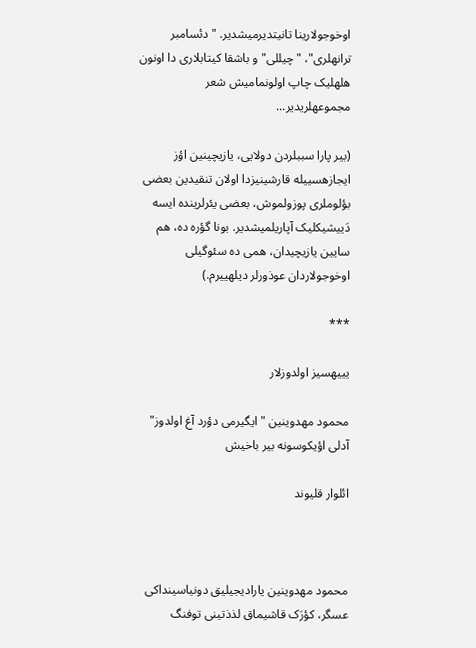اوخوجولارینا تانیتدیرمیشدیر. "دئسامبر ترانهلری"، "چیللی" و باشقا کیتابلاری دا اونون هلهلیک چاپ اولونمامیش شعر مجموعهلریدیر...

(بیر پارا سببلردن دولایی، یازیچینین اؤز ایجازهسییله قارشینیزدا اولان تنقیدین بعضی بؤلوملری پوزولموش، بعضی یئرلرینده ایسه دَییشیکلیک آپاریلمیشدیر. بونا گؤره ده، هم سایین یازیچیدان، همی ده سئوگیلی اوخوجولاردان عوذورلر دیلهییرم.)

***

یییهسیز اولدوزلار

محمود مهدوینین "ایگیرمی دؤرد آغ اولدوز" آدلی اؤیکوسونه بیر باخیش

ائلوار قلیوند



محمود مهدوینین یارادیجیلیق دونیاسینداکی عسگر، کؤرَک قاشیماق لذذتینی توفنگ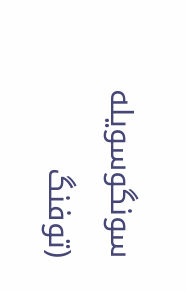سونگوسویله (توفنگ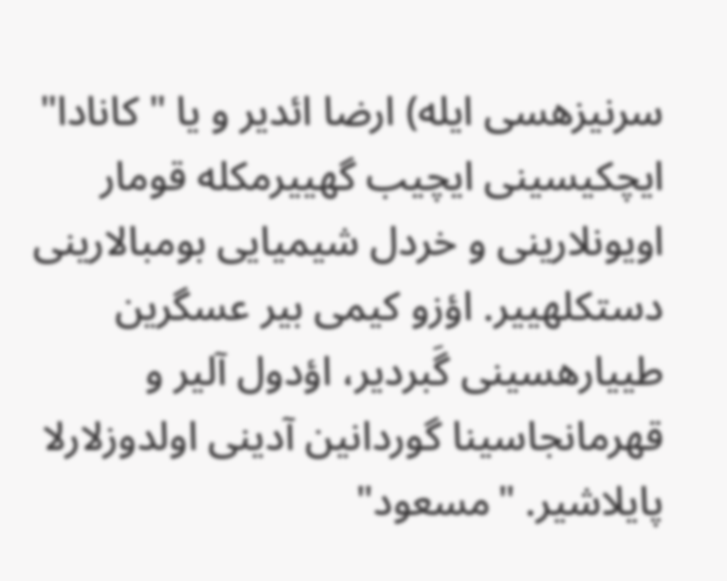سرنیزهسی ایله) ارضا ائدیر و یا "کانادا" ایچکیسینی ایچیب گهییرمکله قومار اویونلارینی و خردل شیمیایی بومبالارینی دستکلهییر. اؤزو کیمی بیر عسگرین طییارهسینی گَبردیر، اؤدول آلیر و قهرمانجاسینا گوردانین آدینی اولدوزلارلا پایلاشیر. "مسعود"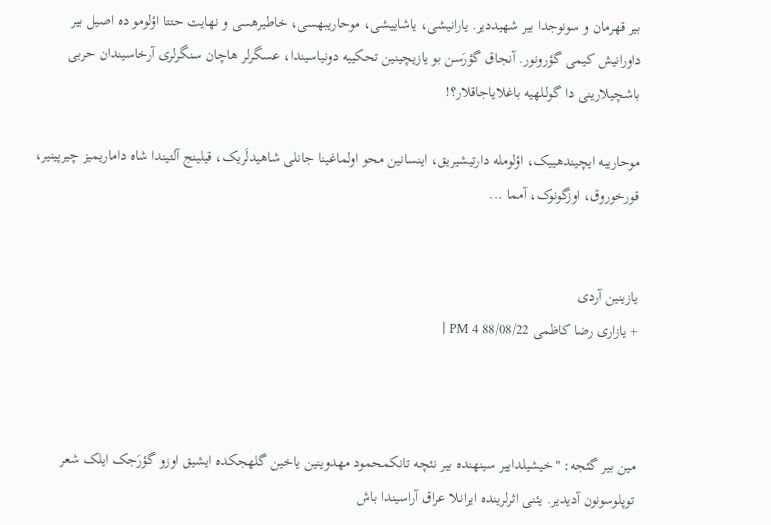بیر قهرمان و سونوجدا بیر شهیددیر. یارانیشی، یاشاییشی، موحاریبهسی، خاطیرهسی و نهایت حتتا اؤلومو ده اصیل بیر داورانیش کیمی گؤرونور. آنجاق گؤرَسن بو یازیچینین تحکییه دونیاسیندا، عسگرلر هاچان سنگرلری آرخاسیندان حربی باشچیلارینی دا گولـلهیه باغلایاجاقلار؟!

موحاریبه ایچیندهییک، اؤلومله دارتیشیریق، اینسانین محو اولماغینا جانلی شاهیدلَریک، قیلینج آلتیندا شاه داماریمیز چیرپینیر، قورخوروق، اوزگونوک، آمما ...


یازینین آردی
+ یازاری رضا کاظمی 88/08/22 4 PM |



مین بیر گئجه: "خیشیلداییر سینهنده بیر نئچه تانکمحمود مهدوینین یاخین گلهجکده ایشیق اوزو گؤرَجک ایلک شعر توپلوسونون آدیدیر. یئنی اثرلرینده ایرانـلا عراق آراسیندا باش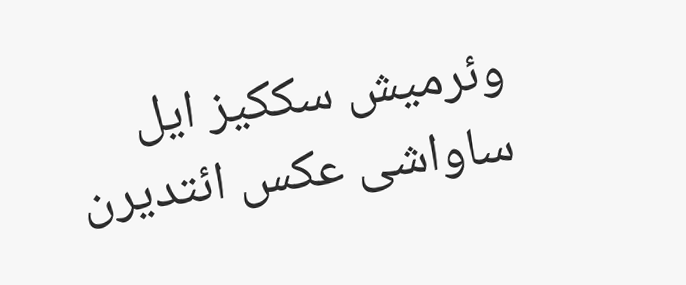وئرمیش سککیز ایل ساواشی عکس ائتدیرن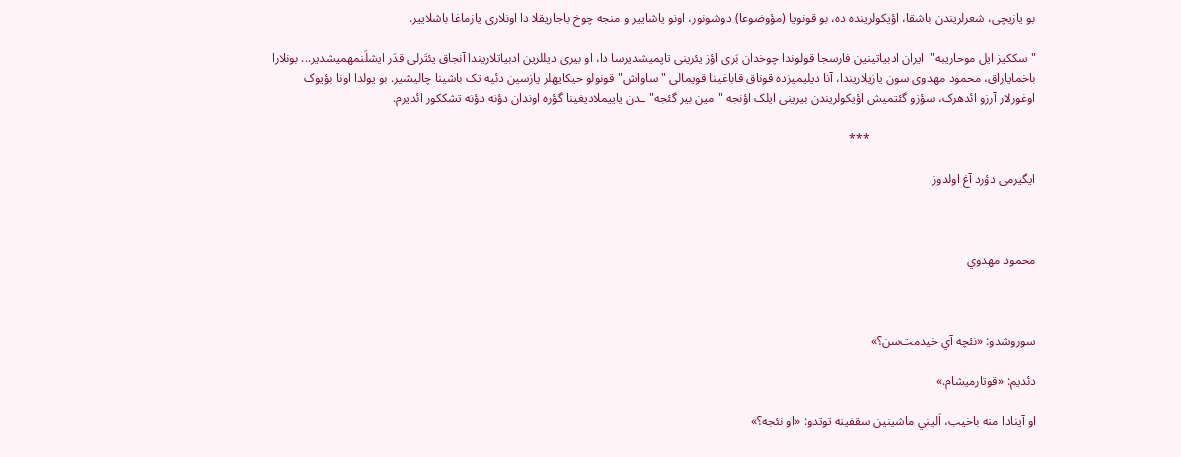بو یازیچی، شعرلریندن باشقا، اؤیکولرینده ده، بو قونویا (مؤوضوعا) دوشونور، اونو یاشاییر و منجه چوخ باجاریقلا دا اونلاری یازماغا باشلاییر.

"سککیز ایل موحاریبه"  ایران ادبیاتینین فارسجا قولوندا چوخدان بَری اؤز یئرینی تاپمیشدیرسا دا، او بیری دیللرین ادبیاتلاریندا آنجاق یئتَرلی قدَر ایشلَنمهمیشدیر... بونلارا باخمایاراق، محمود مهدوی سون یازیلاریندا، آنا دیلیمیزده قوناق قاباغینا قویمالی "ساواش" قونولو حیکایهلر یازسین دئیه تک باشینا چالیشیر. بو یولدا اونا بؤیوک اوغورلار آرزو ائدهرک، سؤزو گئتمیش اؤیکولریندن بیرینی ایلک اؤنجه "مین بیر گئجه"ـدن یاییملادیغینا گؤره اوندان دؤنه دؤنه تشککور ائدیرم.

                                                     ***

ایگیرمی دؤرد آغ اولدوز



محمود مهدوي



سوروشدو: «نئچه آي خیدمت‌سن؟»

دئديم: «قوتارميشام.»

او آينادا منه باخيب، اَليني ماشينين سقفينه توتدو: «او نئجه؟»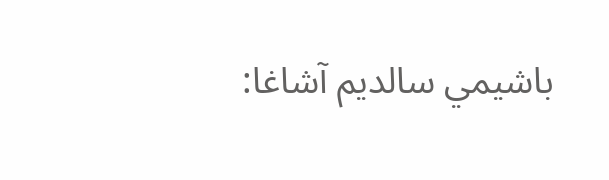باشيمي سالديم آشاغا: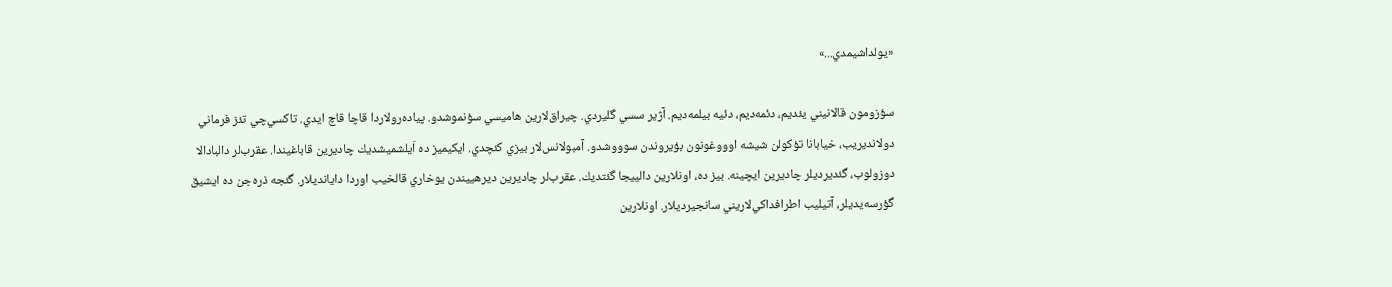«يولداشيمدي...»

سؤزومون قالانيني يئديم، دئمه‌ديم، دئيه بيلمه‌ديم. آژير سسي گليردي. چيراق‌لارين هاميسي سؤنموشدو. پياده‌رولاردا قاچا قاچ ايدي. تاكسي‌چي تئز فرماني دولانديريب، خيابانا تؤكولن شيشه اوووغونون بؤيروندن سوووشدو. آمبولانس‌لار بيزي كئچدي. ايكيميز ده اَيلشميشديك چاديرين قاباغيندا. عقرب‌لر دالبادالا دوزولوب، گئديرديلر چاديرين ايچينه. بیز ده، اونلارين داليیجا گئتديك. عقرب‌لر چاديرين دير‌هييندن يوخاري قالخيب‌ اوردا دايانديلار. گئجه ذره‌جن ‌ده ايشيق گؤرسه‌يديلر، آتيليب اطرافداكي‌لاريني سانجيرديلار. اونلارين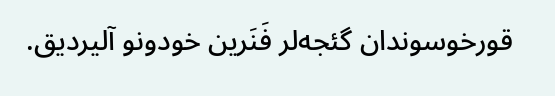قورخوسوندان گئجه‌لر فَنَرين خودونو آليرديق.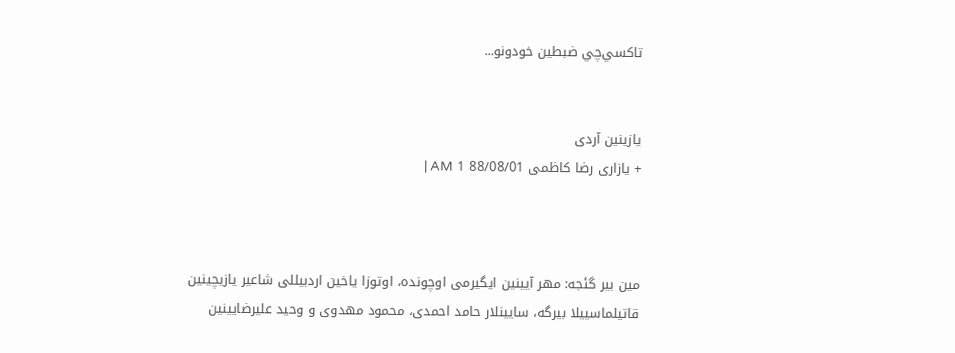تاكسي‌چي ضبطين خودونو...


یازینین آردی
+ یازاری رضا کاظمی 88/08/01 1 AM |



مین بیر گئجه: مهر آیینین ایگیرمی اوچونده، اوتوزا یاخین اردبیللی شاعیر یازیچینین قاتیلماسییلا بیرگه، سایینلار حامد احمدی، محمود مهدوی و وحید علیرضایینین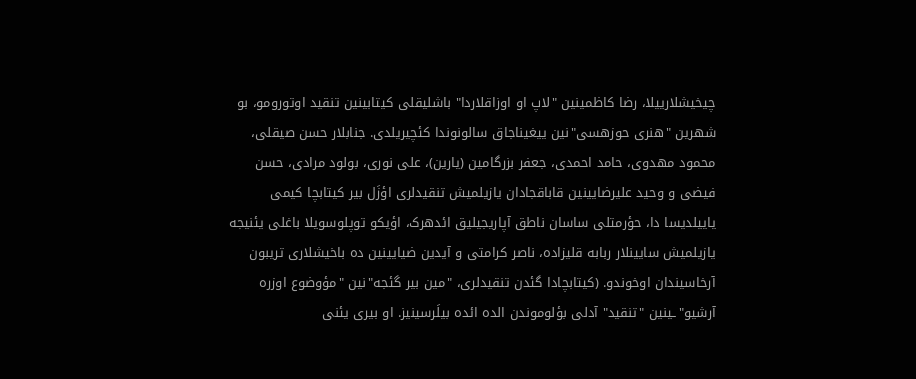چیخیشلارییلا، رضا کاظمینین "لاپ او اوزاقلاردا" باشلیقلی کیتابینین تنقید اوتورومو، بو شهرین "هنری حوزهسی"نین ییغیناجاق سالونوندا کئچیریلدی. جنابلار حسن صیقلی، محمود مهدوی، حامد احمدی، جعفر بزرگامین (یارین)، علی نوری، بولود مرادی، حسن فیضی و وحید علیرضایینین قاباقجادان یازیلمیش تنقیدلری اؤزَل بیر کیتابچا کیمی یاییلدیسا دا، حؤرمتلی ساسان ناطق آپاریجیلیق ائدهرک، اؤیکو توپلوسویلا باغلی یئنیجه یازیلمیش سایینلار ربابه قلیزاده، ناصر کرامتی و آیدین ضیایینین ده باخیشلاری تریبون آرخاسیندان اوخوندو. (کیتابچادا گئدن تنقیدلری، "مین بیر گئجه"نین "مؤوضوع اوزره آرشیو"ـینین "تنقید" آدلی بؤلوموندن الده ائده بیلَرسینیز. او بیری یئنی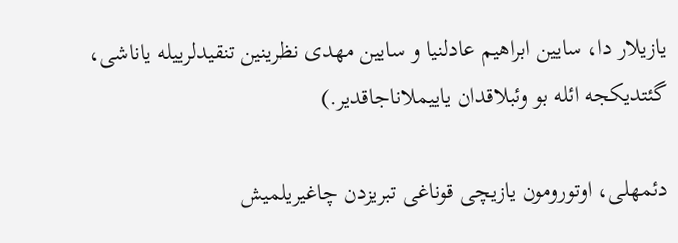یازیلار دا، سایین ابراهیم عادلنیا و سایین مهدی نظرینین تنقیدلرییله یاناشی، گئتدیکجه ائله بو وئبلاقدان یاییملاناجاقدیر.)

دئمهلی، اوتورومون یازیچی قوناغی تبریزدن چاغیریلمیش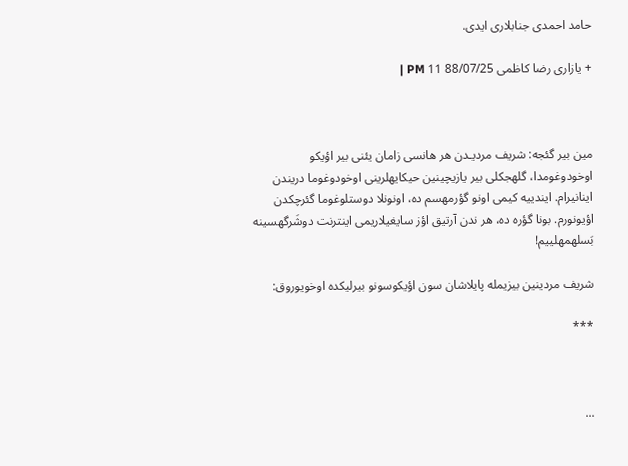حامد احمدی جنابلاری ایدی.

+ یازاری رضا کاظمی 88/07/25 11 PM |



مین بیر گئجه: شریف مردیـدن هر هانسی زامان یئنی بیر اؤیکو اوخودوغومدا، گلهجکلی بیر یازیچینین حیکایهلرینی اوخودوغوما دریندن اینانیرام. ایندییه کیمی اونو گؤرمهسم ده، اونونلا دوستلوغوما گئرچکدن اؤیونورم. بونا گؤره ده، هر ندن آرتیق اؤز سایغیلاریمی اینترنت دوشَرگهسینه بَسلهمهلییم!

شریف مردینین بیزیمله پایلاشان سون اؤیکوسونو بیرلیکده اوخویوروق:

***



...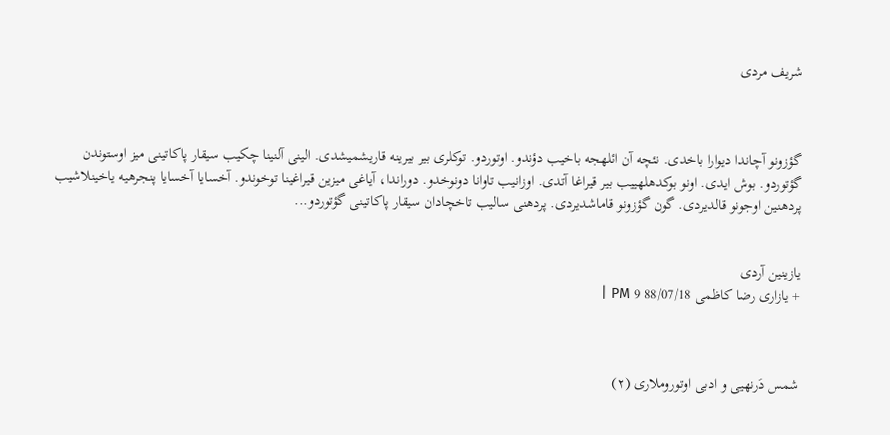شریف مردی



گؤزونو آچاندا دیوارا باخدی. نئچه آن ائلهجه باخیب دؤندو. اوتوردو. توکلری بیر بیرینه قاریشمیشدی. الینی آلنینا چکیب سیقار پاکاتینی میز اوستوندن گؤتوردو. بوش ایدی. اونو بوکدهلهییب بیر قیراغا آتدی. اوزانیب تاوانا دونوخدو. دوراندا، آیاغی میزین قیراغینا توخوندو. آخسایا آخسایا پنجرهیه یاخینلاشیب پردهنین اوجونو قالدیردی. گون گؤزونو قاماشدیردی. پردهنی سالیب تاخچادان سیقار پاکاتینی گؤتوردو...


یازینین آردی
+ یازاری رضا کاظمی 88/07/18 9 PM |



شمس دَرنهیی و ادبی اوتوروملاری (۲)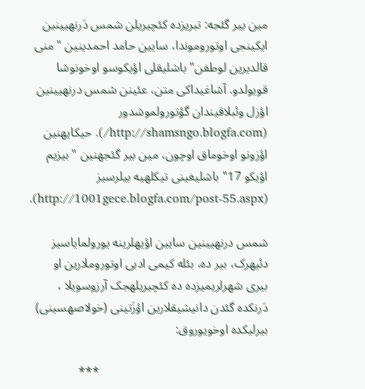مین بیر گئجه: تبریزده کئچیریلن شمس دَرنهیینین ایکینجی اوتوروموندا، سایین حامد احمدینین "منی قالدیرین لوطفن" باشلیقلی اؤیکوسو اوخونوشا قویولدو. آشاغیداکی متن، عئینن شمس درنهیینین اؤزل وئبلاقیندان گؤتورولموشدور (http://shamsngo.blogfa.com/). حیکایهنین اؤزونو اوخوماق اوچون، مین بیر گئجهنین "بیزیم اؤیکو 17" باشلیغینی تیکلهیه بیلرسیز (http://1001gece.blogfa.com/post-55.aspx).

شمس درنهیینین سایین اؤیهلرینه یورولمایاسیز دئیهرک، بیر ده، بئله کیمی ادبی اوتوروملارین او بیری شهرلریمیزده ده کئچیریلهجک آرزوسویلا ، دَرنکده گئدن دانیشیقلارین اؤزَتینی (خولاصهسینی) بیرلیکده اوخویوروق:

                                                      ***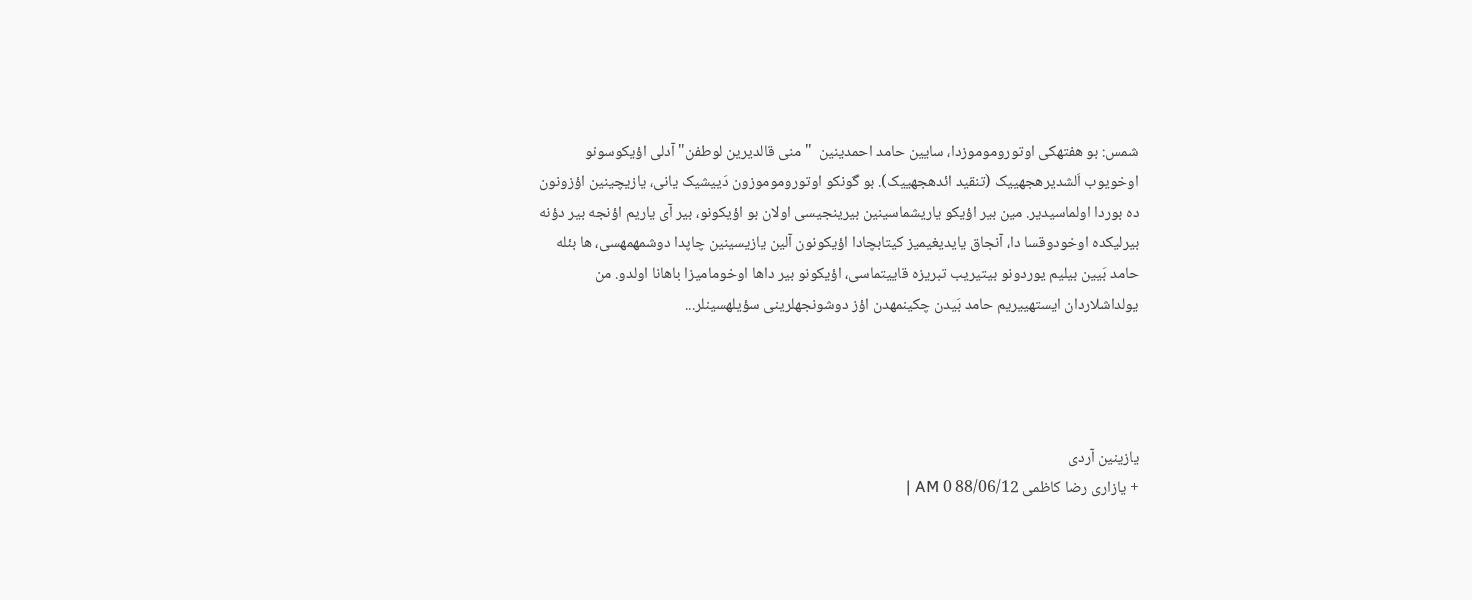شمس: بو هفتهکی اوتوروموموزدا، سایین حامد احمدینین  "منی قالدیرین لوطفن" آدلی اؤیکوسونو اوخویوب اَلشدیرهجهییک (تنقید ائدهجهییک). بو گونکو اوتوروموموزون دَییشیک یانی، یازیچینین اؤزونون ده بوردا اولماسیدیر. مین بیر اؤیکو یاریشماسینین بیرینجیسی اولان بو اؤیکونو، بیر آی یاریم اؤنجه بیر دؤنه بیرلیکده اوخودوقسا دا، آنجاق یایدیغیمیز کیتابچادا اؤیکونون آلین یازیسینین چاپدا دوشمهمهسی، ها بئله حامد بَیین بیلیم یوردونو بیتیریب تبریزه قاییتماسی، اؤیکونو بیر داها اوخومامیزا باهانا اولدو. من یولداشلاردان ایستهییریم حامد بَیدن چکینمهدن اؤز دوشونجهلرینی سؤیلهسینلر...




یازینین آردی
+ یازاری رضا کاظمی 88/06/12 0 AM |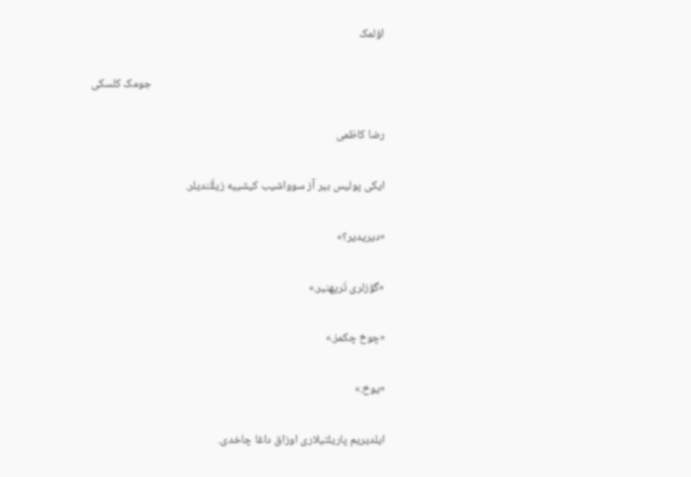اؤلمک

                                                                                        جومک کلسکی

رضا کاظمی

ایکی پولیس بیر آز سوواشیب کیشییه زیلَلندیلر.

«دیریدیر؟»

«گؤزلری تَرپهنیر.»

«چوخ چکمز.»

«یوخ.»

ایلدیریم پاریلتیلاری اوزاق داغا چاخدی.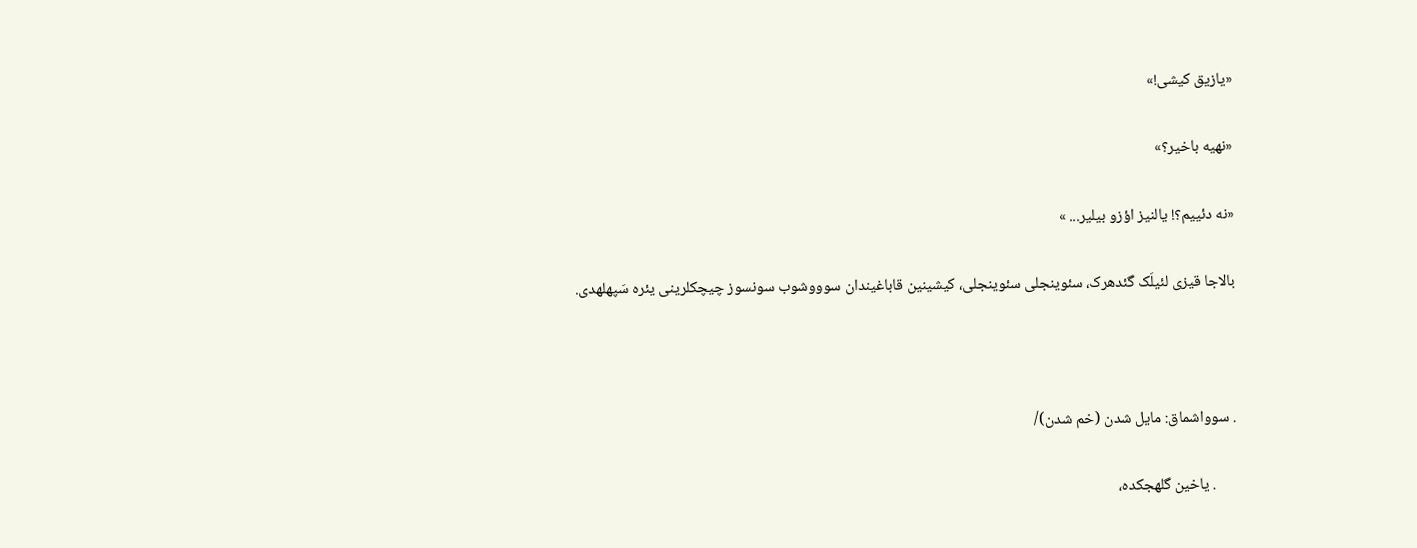«یازیق کیشی!»

«نهیه باخیر؟»

«نه دئییم؟! یالنیز اؤزو بیلیر... »

بالاجا قیزی لئیلَک گئدهرک، سئوینجلی سئوینجلی، کیشینین قاباغیندان سوووشوب سونسوز چیچکلرینی یئره سَپهلهدی.



. سوواشماق: مایل شدن (خم شدن)/

      . یاخین گلهجکده،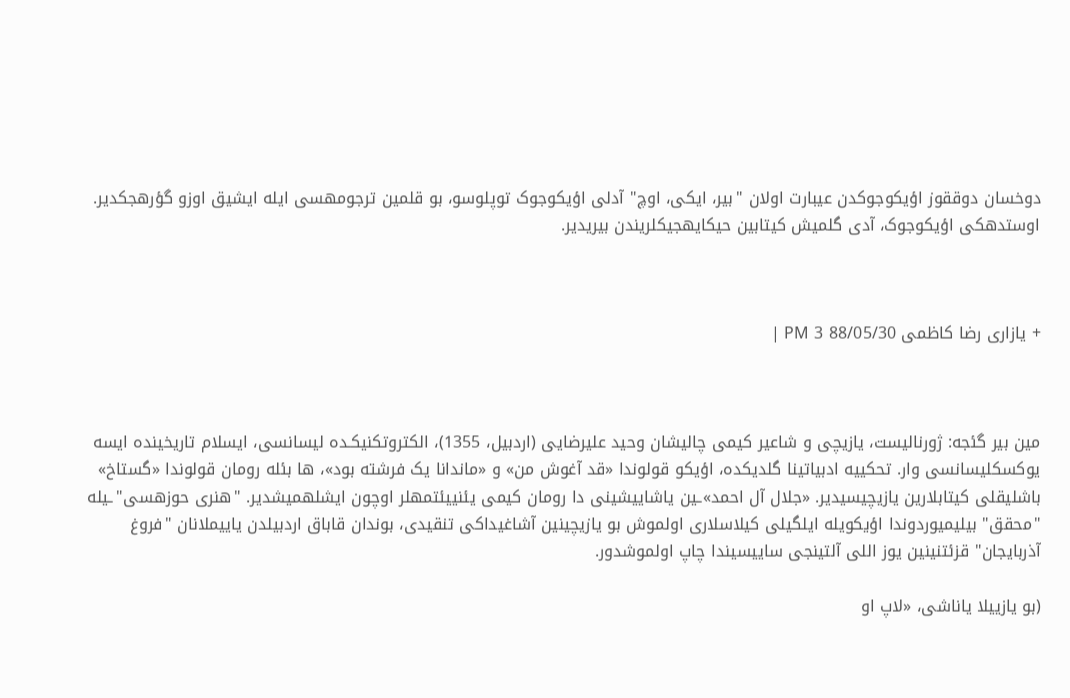دوخسان دوققوز اؤیکوجوکدن عیبارت اولان "بیر، ایکی، اوچ" آدلی اؤیکوجوک توپلوسو، بو قلمین ترجومهسی ایله ایشیق اوزو گؤرهجکدیر. اوستدهکی اؤیکوجوک، آدی گلمیش کیتابین حیکایهجیکلریندن بیریدیر.



+ یازاری رضا کاظمی 88/05/30 3 PM |



مین بیر گئجه: ژورنالیست، یازیچی و شاعیر کیمی چالیشان وحید علیرضایی (اردبیل، 1355)، الکتروتکنیکـده لیسانسی، ایسلام تاریخینده ایسه یوکسکلیسانسی وار. تحکییه ادبیاتینا گلدیکده، اؤیکو قولوندا «قد آغوش من» و «ماندانا یک فرشته بود»، ها بئله رومان قولوندا «گستاخ» باشلیقلی کیتابلارین یازیچیسیدیر. «جلال آل احمد»ـین یاشاییشینی دا رومان کیمی یئنییئتمهلر اوچون ایشلهمیشدیر. "هنری حوزهسی"ـیله "محقق" بیلیمیوردوندا اؤیکویله ایلگیلی کیلاسلاری اولموش بو یازیچینین آشاغیداکی تنقیدی، بوندان قاباق اردبیلدن یاییملانان "فروغ آذربایجان" قزئتنینین یوز اللی آلتینجی ساییسیندا چاپ اولموشدور.

(بو یازییلا یاناشی، «لاپ او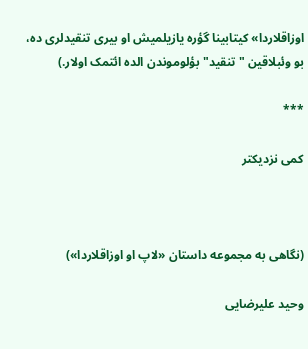اوزاقلاردا» کیتابینا گؤره یازیلمیش او بیری تنقیدلری ده، بو وئبلاقین "تنقید" بؤلوموندن الده ائتمک اولار.)

***

کمی نزدیکتر



(نگاهی به مجموعه داستان «لاپ او اوزاقلاردا»)

وحید علیرضایی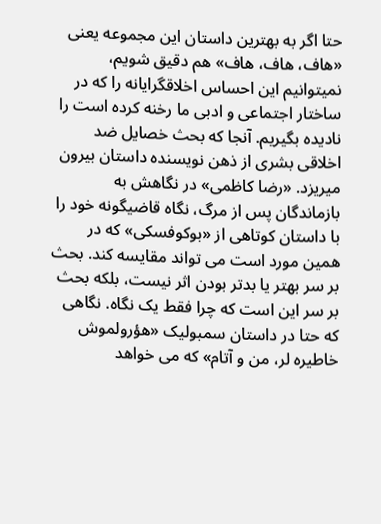حتا اگر به بهترین داستان این مجموعه یعنی «هاف، هاف، هاف» هم دقیق شویم، نمیتوانیم این احساس اخلاقگرایانه را که در ساختار اجتماعی و ادبی ما رخنه کرده است را نادیده بگیریم. آنجا که بحث خصایل ضد اخلاقی بشری از ذهن نویسنده داستان بیرون میریزد. «رضا کاظمی» در نگاهش به بازماندگان پس از مرگ، نگاه قاضیگونه خود را با داستان کوتاهی از «بوکوفسکی» که در همین مورد است می تواند مقایسه کند. بحث بر سر بهتر یا بدتر بودن اثر نیست، بلکه بحث بر سر این است که چرا فقط یک نگاه. نگاهی که حتا در داستان سمبولیک «هؤرولموش خاطیره لر، من و آتام» که می خواهد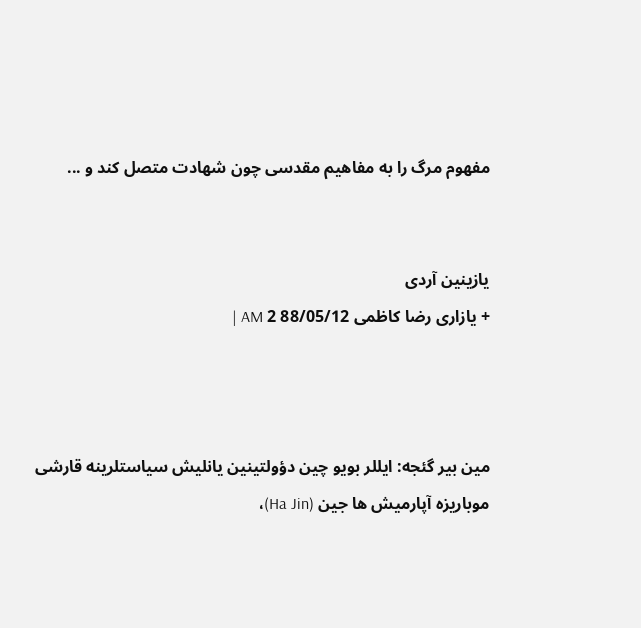مفهوم مرگ را به مفاهیم مقدسی چون شهادت متصل کند و ...


یازینین آردی
+ یازاری رضا کاظمی 88/05/12 2 AM |



مین بیر گئجه: ایللر بویو چین دؤولتینین یانلیش سیاستلرینه قارشی موباریزه آپارمیش ها جین (Ha Jin)،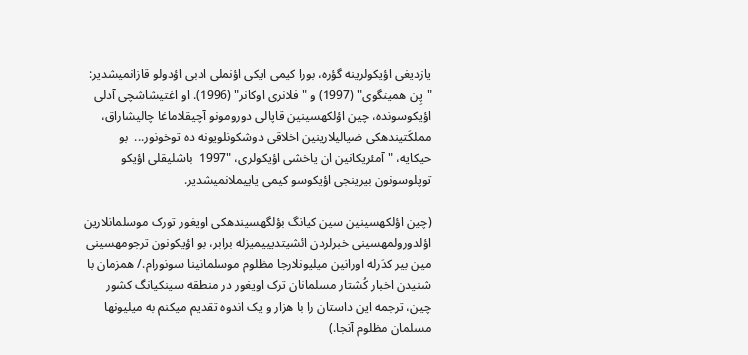یازدیغی اؤیکولرینه گؤره، بورا کیمی ایکی اؤنملی ادبی اؤدولو قازانمیشدیر: "پِن همینگوی" (1997) و "فلانری اوکانر" (1996). او اغتیشاشچی آدلی اؤیکوسونده، چین اؤلکهسینین قاپالی دورومونو آچیقلاماغا چالیشاراق، مملکَتیندهکی ضیالیلارینین اخلاقی دوشکونلویونه ده توخونور...  بو حیکایه، "آمئریکانین ان یاخشی اؤیکولری، "1997  باشلیقلی اؤیکو توپلوسونون بیرینجی اؤیکوسو کیمی یاییملانمیشدیر.

(چین اؤلکهسینین سین کیانگ بؤلگهسیندهکی اویغور تورک موسلمانلارین اؤلدورولمهسینی خبرلردن ائشیتدیییمیزله برابر، بو اؤیکونون ترجومهسینی مین بیر کدَرله اورانین میلیونلارجا مظلوم موسلمانینا سونورام./ همزمان با شنیدن اخبار کُشتار مسلمانان ترک اویغور در منطقه سینکیانگ کشور چین، ترجمه این داستان را با هزار و یک اندوه تقدیم میکنم به میلیونها مسلمان مظلوم آنجا.)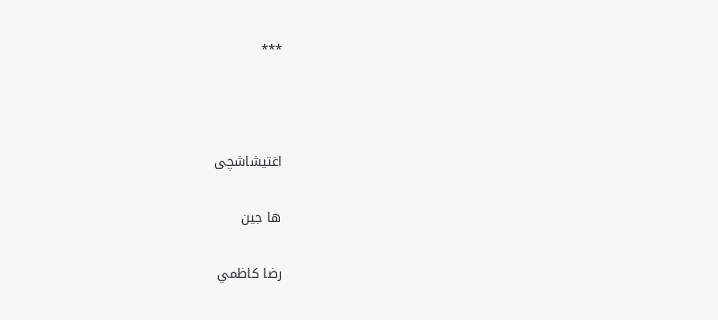***



اغتیشاشچی

ها جين

رضا كاظمي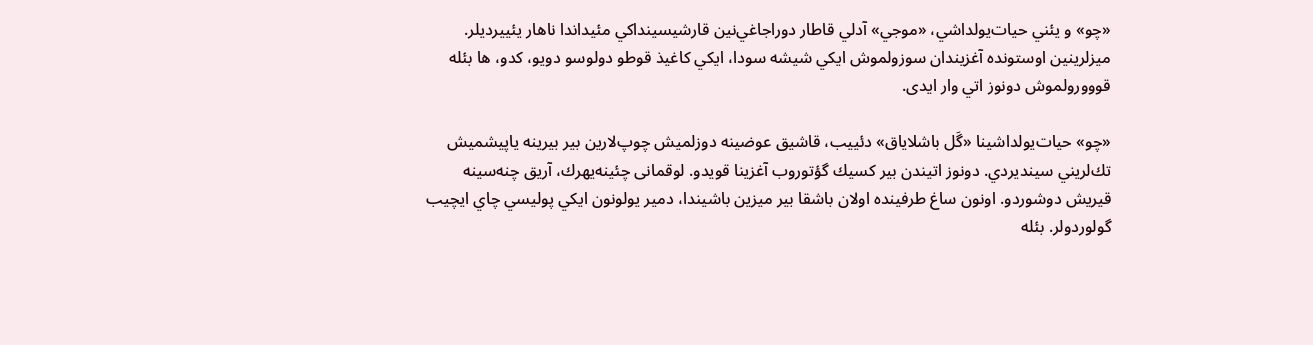«چو» و يئني حيات‌يولداشي، «موجي» آدلي قاطار دوراجاغي‌نين قارشيسينداكي مئيداندا ناهار يئييرديلر. ميزلرينين اوستونده آغزيندان سوزولموش ايكي شیشه سودا، ايكي کاغیذ قوطو دولوسو دويو، كدو، ها بئله قووورولموش دونوز اتي وار ایدی.

«چو» حيات‌يولداشينا «گَل باشلاياق» دئییب، قاشیق عوضینه دوزلميش چوپ‌لارين بير بيرينه ياپيشميش تك‌لريني سينديردي. دونوز اتيندن بير كسيك گؤتوروب آغزينا قويدو. لوقمانی چئينه‌يهرك، آريق چنه‌سينه قيريش دوشوردو. اونون ساغ طرفينده اولان باشقا بير ميزين باشيندا، دمير يولونون ايكي پوليسي چاي ايچيب گولوردولر. بئله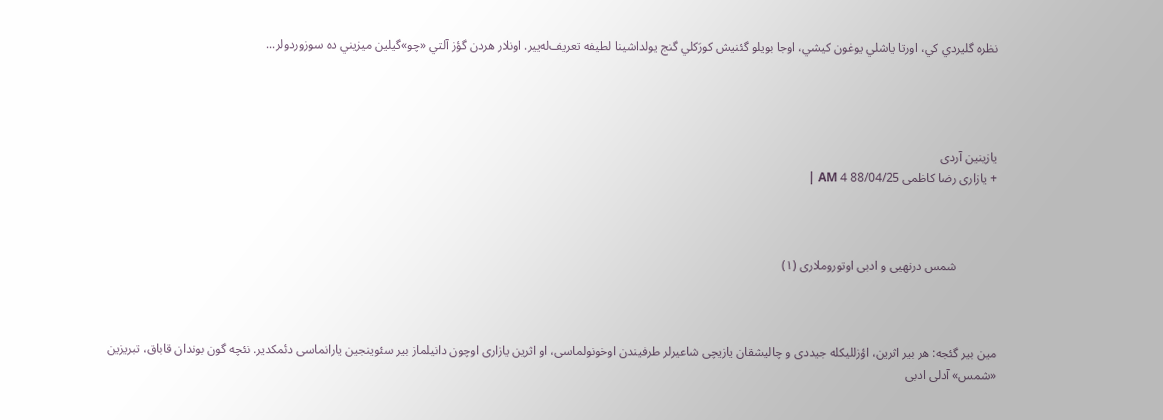نظره گليردي كي، اورتا ياشلي يوغون كيشي، اوجا بويلو گئنيش‌ كورَ‌كلي گنج يولداشينا لطيفه تعريف‌له‌يير. اونلار هردن گؤز آلتي «چو»گيلين ميزيني ‌ده سوزوردولر...




یازینین آردی
+ یازاری رضا کاظمی 88/04/25 4 AM |



             شمس درنهیی و ادبی اوتوروملاری (۱)



مین بیر گئجه: هر بیر اثرین، اؤزللیکله جیددی و چالیشقان یازیچی شاعیرلر طرفیندن اوخونولماسی، او اثرین یازاری اوچون دانیلماز بیر سئوینجین یارانماسی دئمکدیر. نئچه گون بوندان قاباق، تبریزین «شمس» آدلی ادبی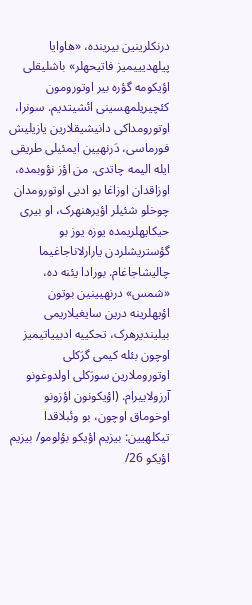درنکلرینین بیرینده، «هاوایا پیلهدیییمیز فاتیحهلر» باشلیقلی اؤیکومه گؤره بیر اوتورومون کئچیریلمهسینی ائشیتدیم. سونرا، اوتورومداکی دانیشیقلارین یازیلیش فورماسی، دَرنهیین ایمئیلی طریقی ایله الیمه چاتدی. من اؤز نؤوبمده، اوزاقدان اوزاغا بو ادبی اوتورومدان چوخلو شئیلر اؤیرهنهرک، او بیری حیکایهلریمده یوزه یوز بو گؤستریشلردن یارارلاناجاغیما چالیشاجاغام. بورادا یئنه ده، «شمس» درنهیینین بوتون اؤیهلرینه درین سایغیلاریمی بیلیندیرهرک، تحکییه ادبییاتیمیز اوچون بئله کیمی گرَکلی اوتوروملارین سورَکلی اولدوغونو آرزولاییرام. (اؤیکونون اؤزونو اوخوماق اوچون، بو وئبلاقدا تیکلهیین: بیزیم اؤیکو بؤلومو/ بیزیم اؤیکو 26/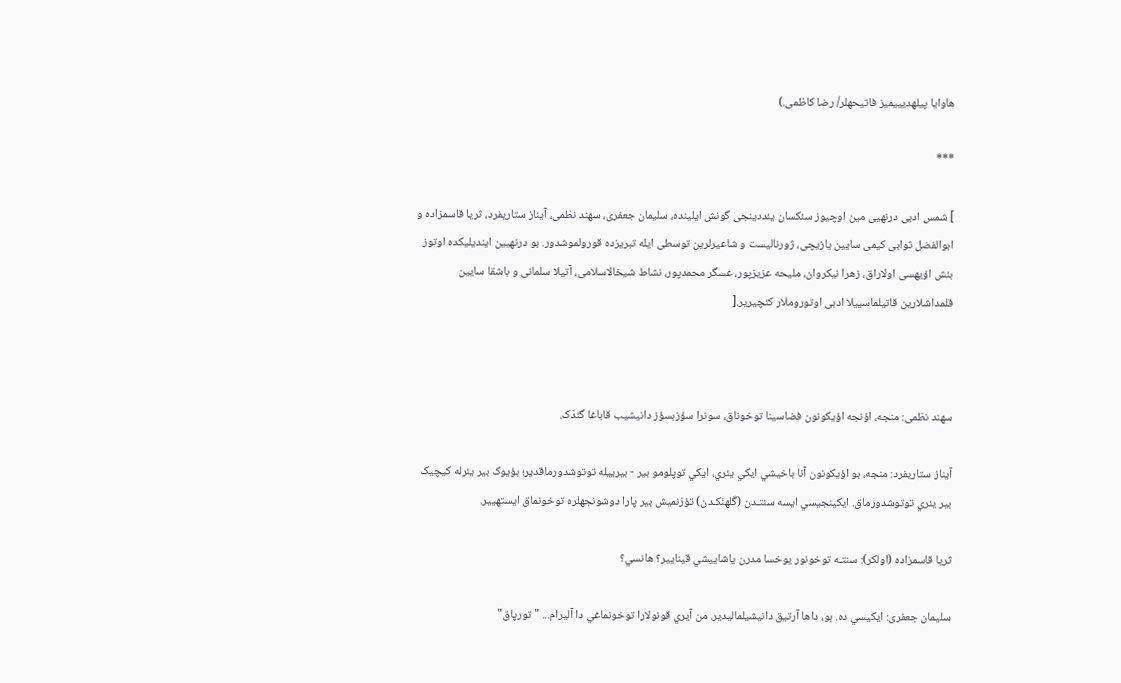هاوایا پیلهدیییمیز فاتیحهلر/ رضا کاظمی.)

***

] شمس ادبی درنهیی مین اوچیوز سئکسان یئددینجی گونش ایلینده، سلیمان جعفری، سهند نظمی، آیناز ستاریفرد، ثریا قاسمزاده و ابوالفضل ثوابی کیمی سایین یازیچی، ژورنالیست و شاعیرلرین توسطی ایله تبریزده قورولموشدور. بو درنهیین ایندیلیکده اوتوز بئش اؤیهسی اولاراق، زهرا نیکروان، ملیحه عزیزپور، عسگر محمدپور، نشاط شیخالاسلامی، آتیلا سلمانی و باشقا سایین قلمداشلارین قاتیلماسییلا ادبی اوتوروملار کئچیریر.[



سهند نظمی: منجه، اؤنجه اؤیکونون فضاسينا توخوناق، سونرا سؤزبسؤز دانيشیب قاباغا گئدَک.

آيناز ستاریفرد: منجه، بو اؤیکونون آنا باخيشي ايکي يئري، ايکي توپلومو بير - بيریيله توتوشدورماقدير؛ بؤيوک بير يئرله کيچيک بير يئري توتوشدورماق. ايکينجيسي ایسه سنتـدن (گَلهنَکـدن) تؤرَنمیش بیر پارا دوشونجهلره توخونماق ايستهیير.

ثریا قاسمزاده (اولکر): سنتـه توخونور يوخسا مدرن ياشاييشي قينايير؟ هانسي؟

سليمان جعفری: ايکيسي ده. بو، داها آرتيق دانيشيلماليدير. من آيري قونولارا توخونماغي دا آليرام... "تورپاق"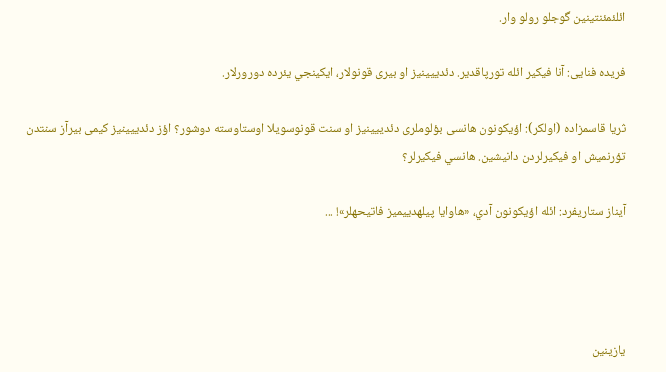ائلئمئنتينين گوجلو رولو وار.

فريده فنایی: آنا فيکير ائله تورپاقدير. دئدییینیز او بیری قونولار، ايکينجي یئرده دورورلار.

ثریا قاسمزاده (اولکر): اؤیکونون هانسی بؤلوملری دئدییینیز او سنت قونوسویلا اوستاوسته دوشور؟ اؤز دئدییینیز کیمی بیرآز سنتدن تؤرنمیش او فيکيرلردن دانيشين. هانسي فيکيرلر؟

آيناز ستاریفرد: ائله اؤيکونون آدي، «هاوايا پيلهدییمیز فاتيحهلر»! ...




یازینین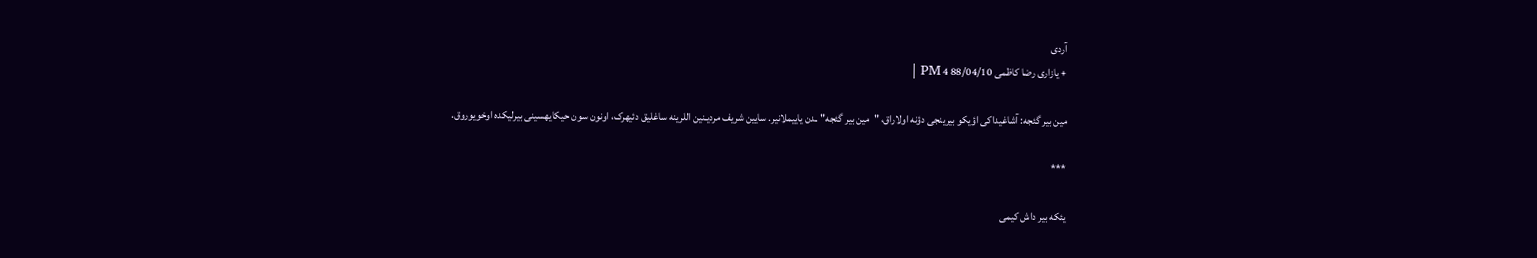آردی
+ یازاری رضا کاظمی 88/04/10 4 PM |

مین بیر گئجه: آشاغیداکی اؤیکو بیرینجی دؤنه اولاراق، "مین بیر گئجه"ـدن یاییملانیر. سایین شریف مردیـنین اللرینه ساغلیق دئیهرک، اونون سون حیکایهسینی بیرلیکده اوخویوروق.

***

یئکه بیر داش کیمی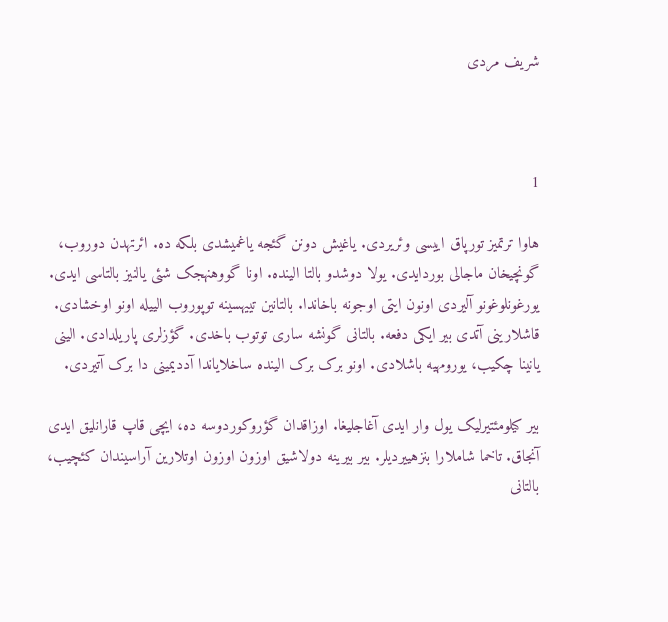شریف مردی



1

هاوا ترتمیز تورپاق اییسی وئریردی. یاغیش دونن گئجه یاغمیشدی بلکه ده. ائرتهدن دوروب، گونچیخان ماجالی بوردایدی. یولا دوشدو بالتا الینده. اونا گووهنهجک شئی یالنیز بالتاسی ایدی. یورغونلوغونو آلیردی اونون ایتی اوجونه باخاندا. بالتانین تییهسینه توپوروب الییله اونو اوخشادی. قاشلارینی آتدی بیر ایکی دفعه. بالتانی گونشه ساری توتوب باخدی. گؤزلری پاریلدادی. الینی یانینا چکیب، یورومهیه باشلادی. اونو برک برک الینده ساخلایاندا آددیمینی دا برک آتیردی.

بیر کیلومئتیرلیک یول وار ایدی آغاجلیغا. اوزاقدان گؤروکوردوسه ده، ایچی قاپ قارانلیق ایدی آنجاق. تاخما شاملارا بنزهییردیلر. بیر بیرینه دولاشیق اوزون اوزون اوتلارین آراسیندان کئچیب، بالتانی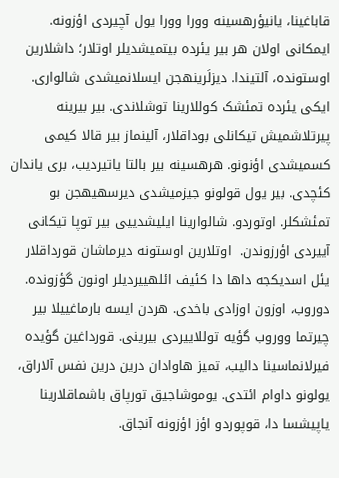قاباغینا، یانیؤرهسینه وورا وورا یول آچیردی اؤزونه. ایمکانی اولان هر بیر یئرده بیتمیشدیلر اوتلار؛ داشلارین اوستونده، آلتیندا. دیزلَرینهجن ایسلانمیشدی شالواری. ایکی یئرده تمئشک کوللارینا توشلاندی. بیر بیرینه پیرتلاشمیش تیکانلی بوداقلار، آلینماز بیر قالا کیمی کسمیشدی اؤنونو. هرهسینه بیر بالتا یاتیردیب، بری یاندان کئچدی. بیر یول قولونو جیزمیشدی دیرسهیهجن بو تمئشکلر. اوتوردو. شالوارینا ایلیشدییی بیر توپا تیکانی آییردی اؤرزوندن.  اوتلارین اوستونه دیرماشان قورداقلار یئل اسدیکجه داها دا کئیف ائلهییردیلر اونون گؤزونده. دوروب، اوزون اوزادی باخدی. هردن ایسه بارماغییلا بیر چیرتما ووروب گؤیه توللاییردی بیرینی. قورداغین گؤیده فیرلانماسینا دالیب، تمیز هاوادان درین درین نفس آلاراق، یولونو داوام ائتدی. یوموشاجیق تورپاق باشماقلارینا یاپیشسا دا، قوپوردو اؤز اؤزونه آنجاق.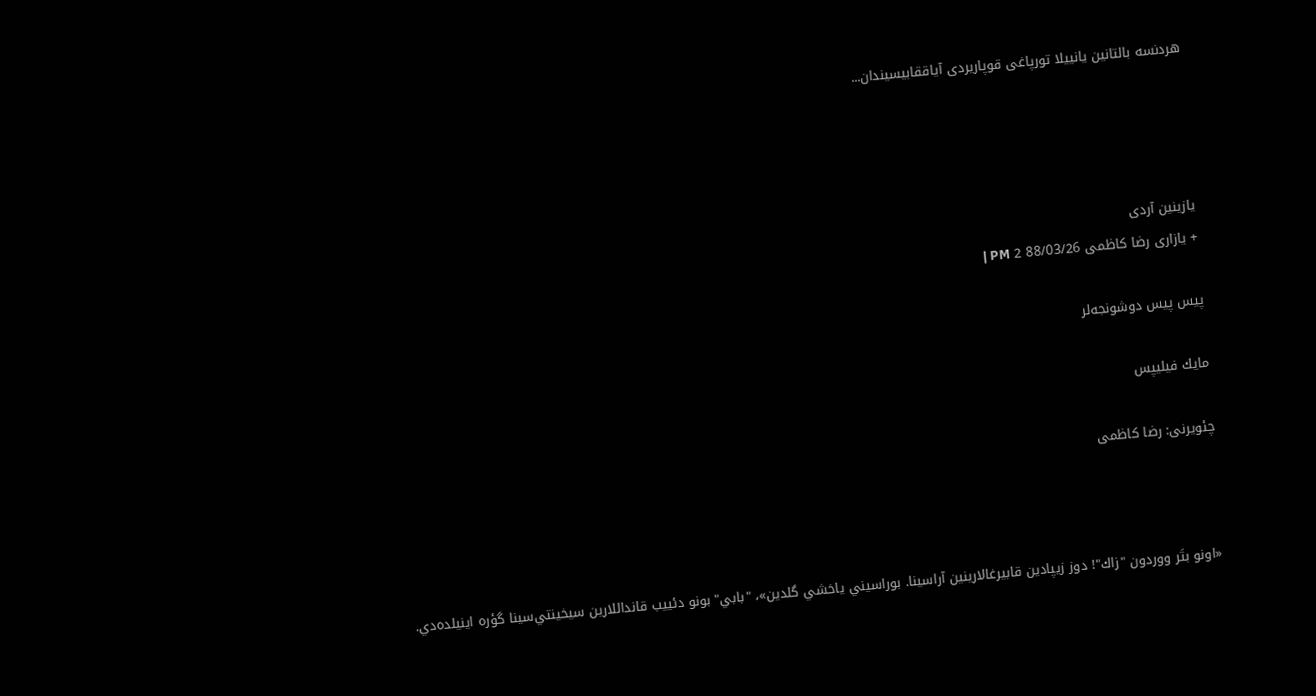هردنسه بالتانین یانییلا تورپاغی قوپاریردی آیاققابیسیندان...




یازینین آردی
+ یازاری رضا کاظمی 88/03/26 2 PM |

پيس پيس دوشونجه‌لر

مايك فيليپس

چئویرنی: رضا کاظمی



 «اونو بتَر ووردون "زاك"! دوز زيپادين قابيرغالارینین آراسینا. بوراسيني ياخشي گلدين»، "بابي" بونو دئييب قانداللارین سيخينتي‌سينا گؤره اينيلده‌دي.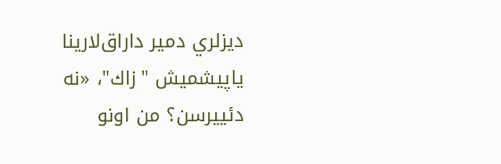ديزلري دمير داراق‌لارينا ياپيشميش "زاك"، «نه دئييرسن؟ من اونو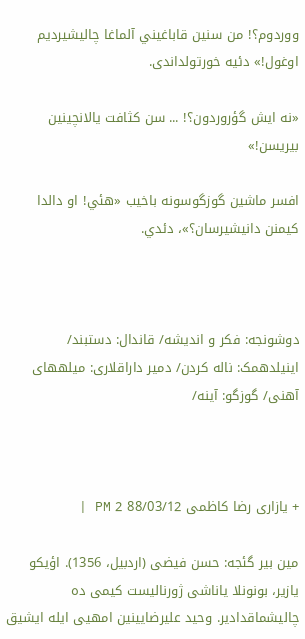ووردوم؟! من سنين قاباغيني آلماغا چاليشيرديم اوغول!» دئيه خورتولداندی.

«نه ایش گؤروردون؟! ... سن کثافت یالانچینین بیریسن!»

افسر ماشين گوزگوسونه باخيب «هئي‌! او دالدا كيمنن دانيشيرسان؟»، دئدي.



دوشونجه: فکر و اندیشه/ قاندال: دستبند/ اینیلدهمک: ناله کردن/ دمیر داراقلاری: میلههای آهنی/ گوزگو: آینه/



+ یازاری رضا کاظمی 88/03/12 2 PM |

مین بیر گئجه: حسن فیضی (اردبیل، 1356). اؤیکو یازیر، بونونلا یاناشی ژورنالیست کیمی ده چالیشماقدادیر. وحید علیرضایینین امهیی ایله ایشیق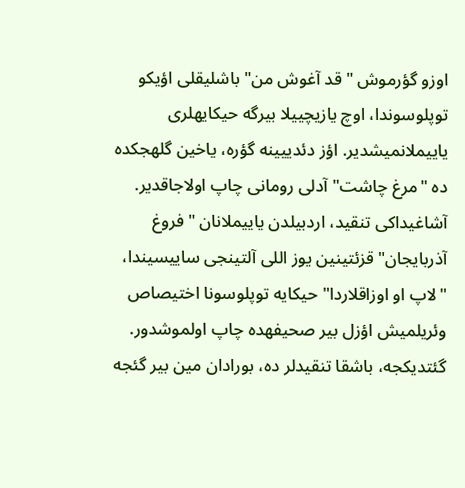اوزو گؤرموش "قد آغوش من" باشلیقلی اؤیکو توپلوسوندا، اوچ یازیچییلا بیرگه حیکایهلری یاییملانمیشدیر. اؤز دئدییینه گؤره، یاخین گلهجکده ده "مرغ چاشت" آدلی رومانی چاپ اولاجاقدیر. آشاغیداکی تنقید، اردبیلدن یاییملانان "فروغ آذربایجان" قزئتینین یوز اللی آلتینجی ساییسیندا، "لاپ او اوزاقلاردا" حیکایه توپلوسونا اختیصاص وئریلمیش اؤزل بیر صحیفهده چاپ اولموشدور. گئتدیکجه، باشقا تنقیدلر ده، بورادان مین بیر گئجه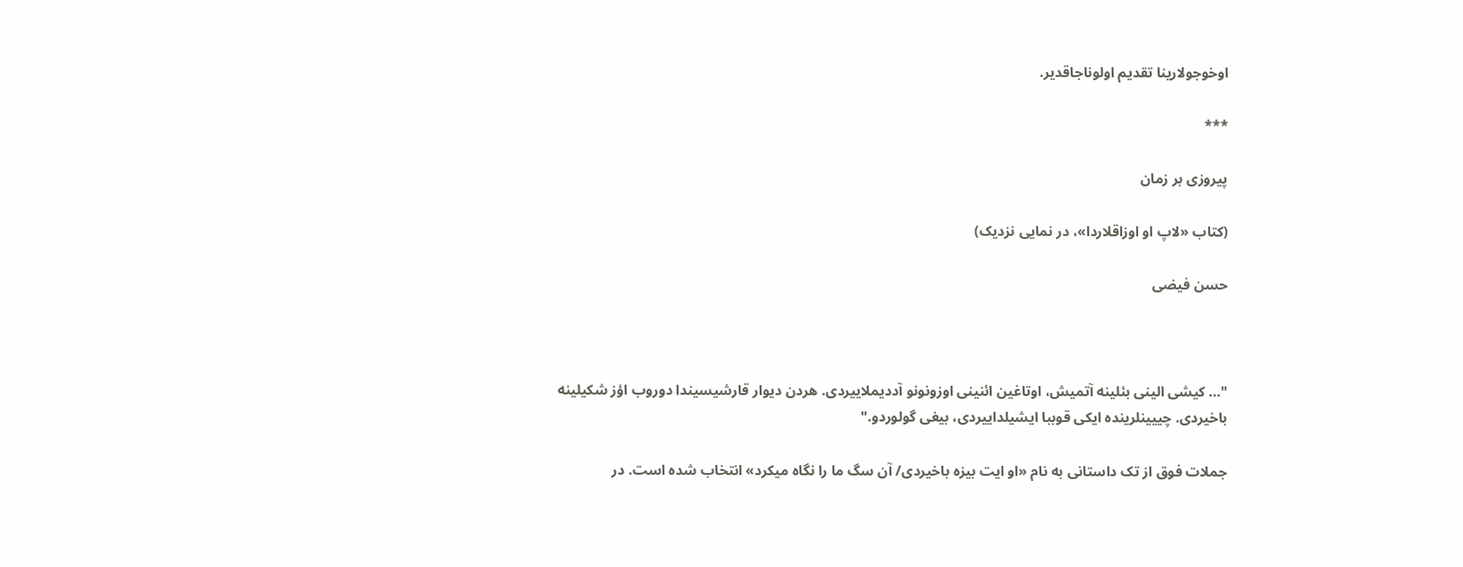اوخوجولارینا تقدیم اولوناجاقدیر.

***

پیروزی بر زمان

(کتاب «لاپ او اوزاقلاردا»، در نمایی نزدیک)

حسن فیضی



"... کیشی الینی بئلینه آتمیش، اوتاغین ائنینی اوزونونو آددیملاییردی. هردن دیوار قارشیسیندا دوروب اؤز شکیلینه باخیردی. چییینلرینده ایکی قوببا ایشیلداییردی، بیغی گولوردو."

جملات فوق از تک داستانی به نام «او ایت بیزه باخیردی/ آن سگ ما را نگاه میکرد» انتخاب شده است. در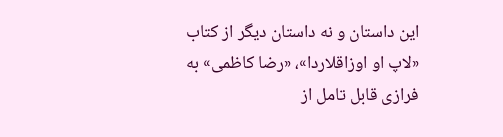این داستان و نه داستان دیگر از کتاب «لاپ او اوزاقلاردا»، «رضا کاظمی» به فرازی قابل تامل از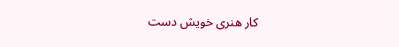کار هنری خویش دست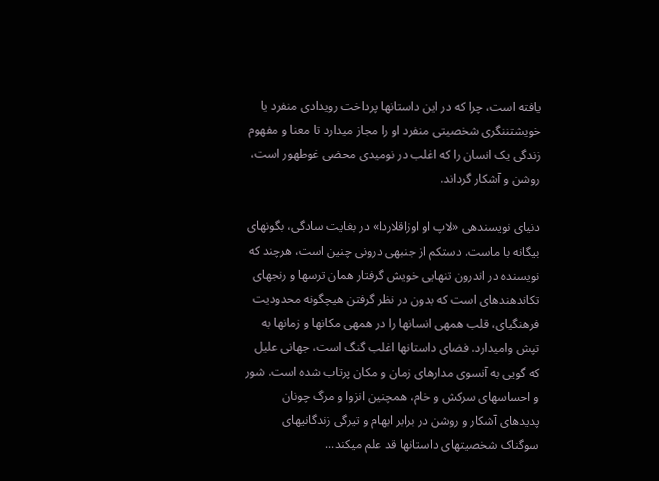یافته است، چرا که در این داستانها پرداخت رویدادی منفرد یا خویشتننگری شخصیتی منفرد او را مجاز میدارد تا معنا و مفهوم زندگی یک انسان را که اغلب در نومیدی محضی غوطهور است، روشن و آشکار گرداند.

دنیای نویسندهی «لاپ او اوزاقلاردا» در بغایت سادگی، بگونهای بیگانه با ماست. دستکم از جنبهی درونی چنین است، هرچند که نویسنده در اندرون تنهایی خویش گرفتار همان ترسها و رنجهای تکاندهندهای است که بدون در نظر گرفتن هیچگونه محدودیت فرهنگیای، قلب همهی انسانها را در همهی مکانها و زمانها به تپش وامیدارد. فضای داستانها اغلب گنگ است، جهانی علیل که گویی به آنسوی مدارهای زمان و مکان پرتاب شده است. شور و احساسهای سرکش و خام، همچنین انزوا و مرگ چونان پدیدهای آشکار و روشن در برابر ابهام و تیرگی زندگانیهای سوگناک شخصیتهای داستانها قد علم میکند...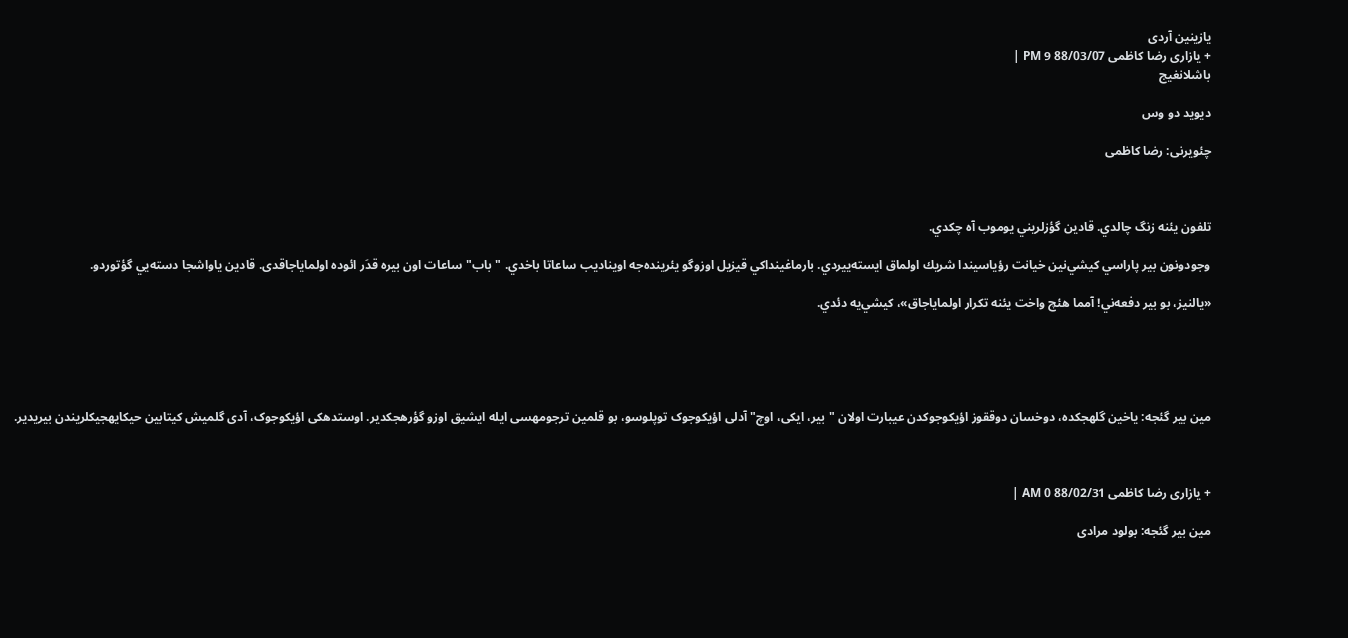یازینین آردی
+ یازاری رضا کاظمی 88/03/07 9 PM |
باشلانغيج

ديويد دو وس

چئویرنی: رضا کاظمی



تلفون يئنه زنگ چالدي. قادين گؤزلريني يوموب آه چكدي.

وجودونون بير پاراسي كيشي‌نين خيانت رؤياسيندا شريك اولماق ايسته‌ييردي. بارماغينداكي قيزيل اوزوگو يئرينده‌جه اويناديب ساعاتا باخدي. "باب" ساعات اون بيره قدَر ائوده اولمایاجاقدی. قادين ياواشجا دسته‌يي گؤتوردو.

«يالنيز، بو بير دفعه‌ني! آمما هئچ واخت یئنه تکرار اولمایاجاق»،‌ كيشي‌يه دئدي.





مین بیر گئجه: یاخین گلهجکده، دوخسان دوققوز اؤیکوجوکدن عیبارت اولان "بیر، ایکی، اوچ" آدلی اؤیکوجوک توپلوسو، بو قلمین ترجومهسی ایله ایشیق اوزو گؤرهجکدیر. اوستدهکی اؤیکوجوک، آدی گلمیش کیتابین حیکایهجیکلریندن بیریدیر.



+ یازاری رضا کاظمی 88/02/31 0 AM |

مین بیر گئجه: بولود مرادی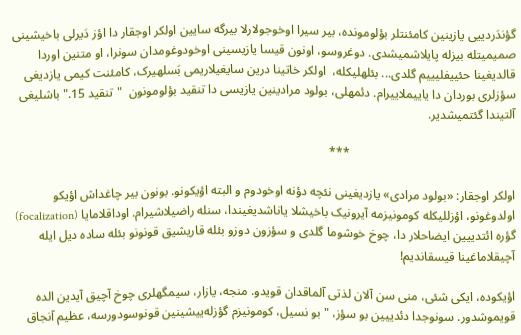گؤندَردییی یازینین کامئنتلر بؤلومونده، بیر سیرا اوخوجولارلا بیرگه سایین اولکر اوجقار دا اؤز دَیرلی باخیشینی صمیمیتله بیزله پایلاشمیشدی. دوغروسو، اونون قیسا یازیسینی اوخودوغومدان سونرا، او متنین اوردا قالدیغینا حئییفلیییم گلدی... بئلهلیکله،  اولکر خاتینا درین سایغیلاریمی بَسلهیرک، کامئنت کیمی یازدیغی سؤزلری بوردان دا یاییملاییرام. دئمهلی، بولود مرادینین یازیسی دا تنقید بؤلومونون  "تنقید 15." باشلیغی آلتیندا گئتمیشدیر.

                                                     ***

اولکر اوجقار: «بولود مرادی» یازدیغینی نئچه دؤنه اوخودوم و البته اؤیکونو. بونون بیر چاغداش اؤیکو اولدوغونو، اؤزللیکله کومونیزمه آیرونیک باخیشلا یاناشدیغیندا، سنله راضیلاشیرام. اوداقلامایا (focalization) گؤره ائتدییین ایضاحلار دا، چوخ خوشوما گلدی و سؤزون دوزو بئله قاریشیق قونونو بئله ساده دیل ایله آچیقلاماغینا قیسقاندیم!

اؤیکوده، ایکی شئی، منی سن آلان لذتی آلماقدان قویدو. منجه، یازار، سیمگهلری چوخ آچیق آیدین الده قویموشدور. سونوجدا دئدییین بو سؤز، "بو نسیل، كومونيزم گؤزله‌ييشينين قونوسودورسه، عظيم آنجاق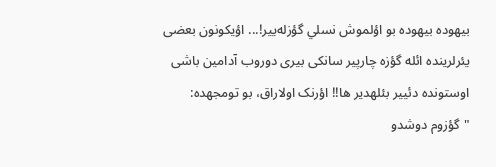بيهوده بيهوده بو اؤلموش نسلي گؤزله‌يير!... اؤیکونون بعضی یئرلرینده ائله گؤزه چارپیر سانکی بیری دوروب آدامین باشی اوستونده دئییر بئلهدیر ها!! اؤرنک اولاراق، بو تومجهده: "گؤزوم دوشدو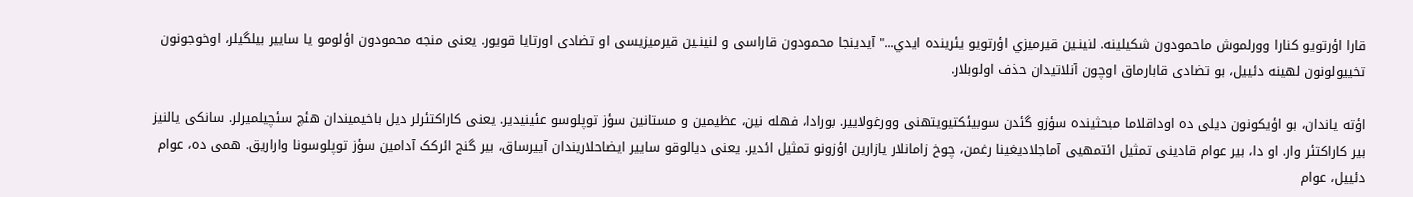قارا اؤرتويو كنارا وورلموش ماحمودون شكيلينه. لنينـين قيرميزي اؤرتويو يئرينده‌ ايدي..." آیدینجا محمودون قاراسی و لنینـین قیرمیزیسی او تضادی اورتایا قویور. یعنی منجه محمودون اؤلومو یا ساییر بیلگیلر، اوخوجونون تخییولونون لهینه دئییل، بو تضادی قابارماق اوچون آنلاتیدان حذف اولوبلار.

اؤته یاندان، بو اؤیکونون دیلی ده اوداقلاما مبحثینده سؤزو گئدن سوبیئکتیویتهنی وورغولاییر. بورادا، فهله نین، عظیمین و مستانین سؤز توپلوسو عئینیدیر. یعنی کاراکتئرلر دیل باخیمیندان هئچ سئچیلمیرلر. سانکی یالنیز بیر کاراکتئر وار. او دا، بیر عوام قادینی تمثیل ائتمهیی آماجلادیغینا رغمن، چوخ زامانلار یازارین اؤزونو تمثیل ائدیر. یعنی دیالوقو ساییر ایضاحلاریندان آییرساق، بیر گنج ائرکک آدامین سؤز توپلوسونا واراریق. همی ده، عوام دئییل، عوام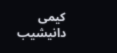کیمی دانیشیب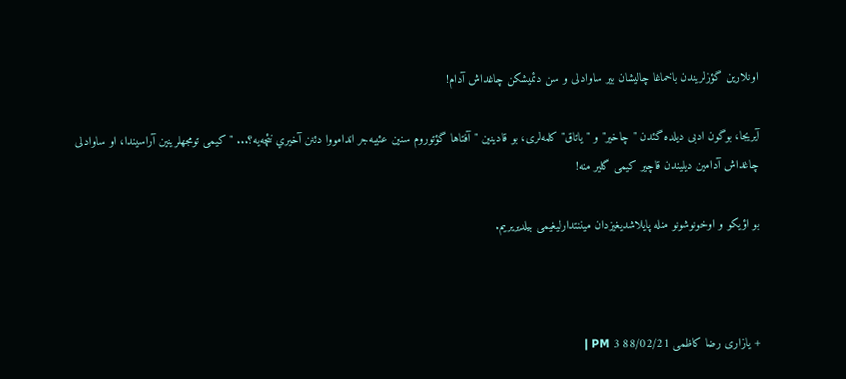اونلارین گؤزلریندن باخماغا چالیشان بیر ساوادلی و سن دئمیشکن چاغداش آدام!

آیریجا، بوگون ادبی دیلده گئدن "چاخیر" و "یاتاق" کلمه‌لری، بو قادینین "آفتاها گؤتوروم سنين عئيبه‌جر اندامووا دئنن آخيري نئچه‌يه؟... " کیمی تومجهلرینین آراسیندا، او ساوادلی چاغداش آدامین دیلیندن قاچیر کیمی گلیر منه!

بو اؤیکو و اوخونوشونو منله پایلاشدیغیزدان میننتدارلیغیمی بیلدیریریم.



+ یازاری رضا کاظمی 88/02/21 3 PM |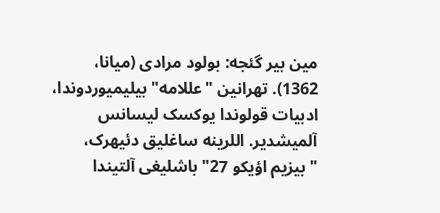مین بیر گئجه: بولود مرادی (میانا، 1362). تهرانین "عللامه" بیلیمیوردوندا، ادبیات قولوندا یوکسک لیسانس آلمیشدیر. اللرینه ساغلیق دئیهرک، "بیزیم اؤیکو 27" باشلیغی آلتیندا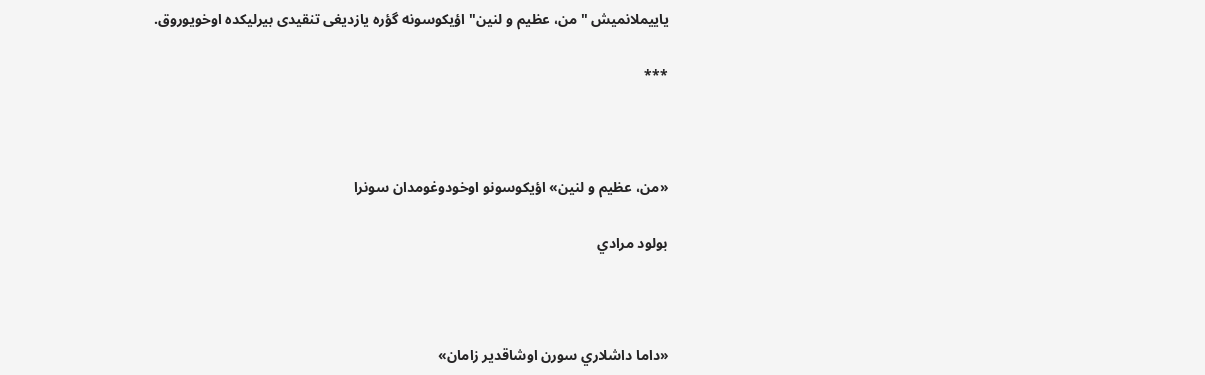یاییملانمیش "من، عظیم و لنین" اؤیکوسونه گؤره یازدیغی تنقیدی بیرلیکده اوخویوروق.

***



«من، عظيم و لنين» اؤيكوسونو اوخودوغومدان سونرا

بولود مرادي



«داما داشلاري سورن اوشاقدير زامان»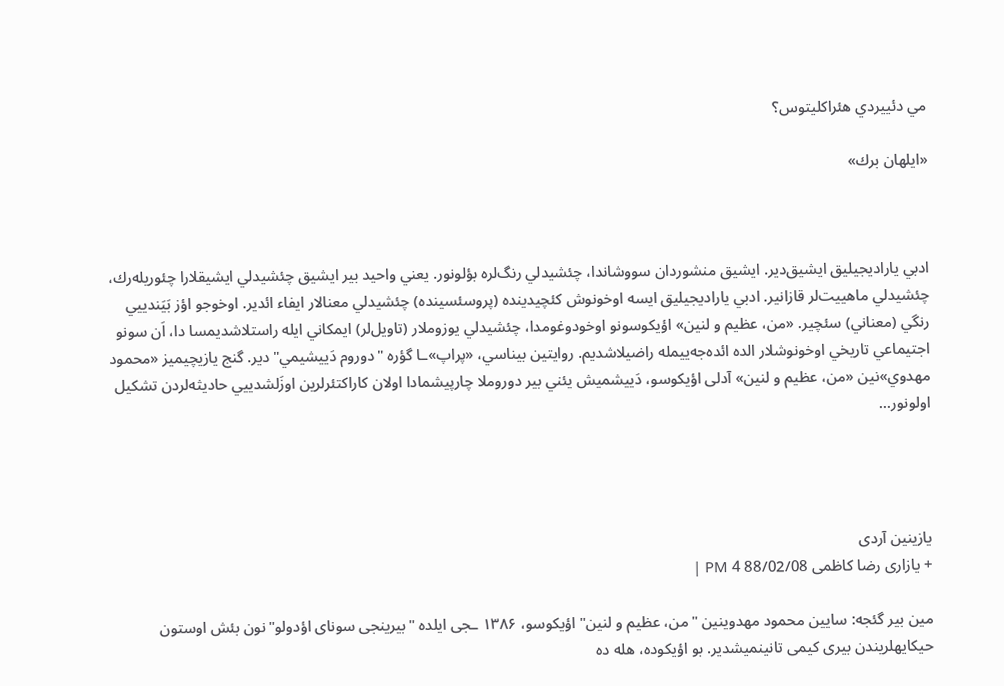مي دئييردي هئراكليتوس؟

«ايلهان برك»



ادبي ياراديجيليق ايشيق‌دير. ايشيق منشوردان سووشاندا، چئشيدلي رنگ‌لره بؤلونور. يعني واحيد بير ايشيق چئشيدلي ايشيقلارا چئوريله‌رك، چئشيدلي ماهيیت‌لر قازانير. ادبي ياراديجيليق ايسه اوخونوش کئچیدینده (پروسئسینده) چئشيدلي معنالار ايفاء ائدير. اوخوجو اؤز بَيَندييي رنگي (معناني) سئچير. «من، عظيم و لنين» اؤيكوسونو اوخودوغومدا، چئشيدلي یوزوملار (تاويل‌لر) ايمكاني ‌ايله راستلاشدیمسا دا، اَن سونو اجتیماعي تاريخي اوخونوشلار الده ائده‌جه‌ييمله راضيلاشديم. روايتين بيناسي، «پراپ»ـا گؤره "دوروم دَييشيمي"دير. گنج يازيچيميز «محمود مهدوي»نين «من، عظيم و لنين» آدلی اؤيكوسو، دَييشميش يئني بير دوروملا چارپيشمادا اولان كاراكتئرلرين اوزَلشدييي حاديثه‌لردن تشكيل‌ اولونور...




یازینین آردی
+ یازاری رضا کاظمی 88/02/08 4 PM |

مین بیر گئجه: سایین محمود مهدوینین "من، عظیم و لنین" اؤیکوسو، ۱۳۸۶ ـجی ایلده "بیرینجی سونای اؤدولو"نون بئش اوستون حیکایهلریندن بیری کیمی تانینمیشدیر. بو اؤیکوده، هله ده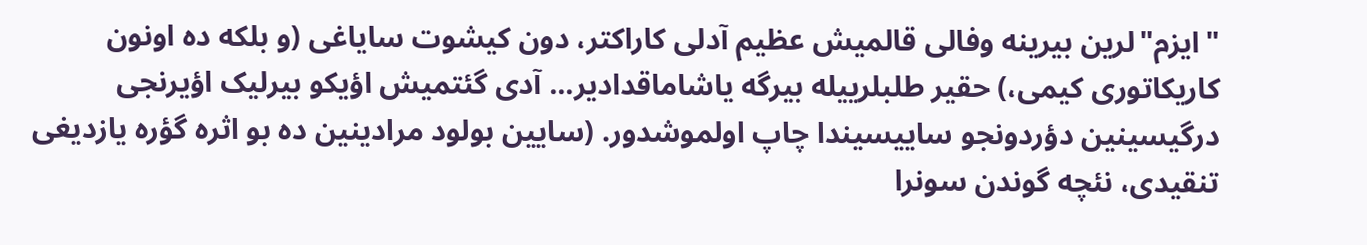"ایزم"لرین بیرینه وفالی قالمیش عظیم آدلی کاراکتر، دون کیشوت سایاغی (و بلکه ده اونون کاریکاتوری کیمی،) حقیر طلبلرییله بیرگه یاشاماقدادیر... آدی گئتمیش اؤیکو بیرلیک اؤیرنجی درگیسینین دؤردونجو ساییسیندا چاپ اولموشدور. (سایین بولود مرادینین ده بو اثره گؤره یازدیغی تنقیدی، نئچه گوندن سونرا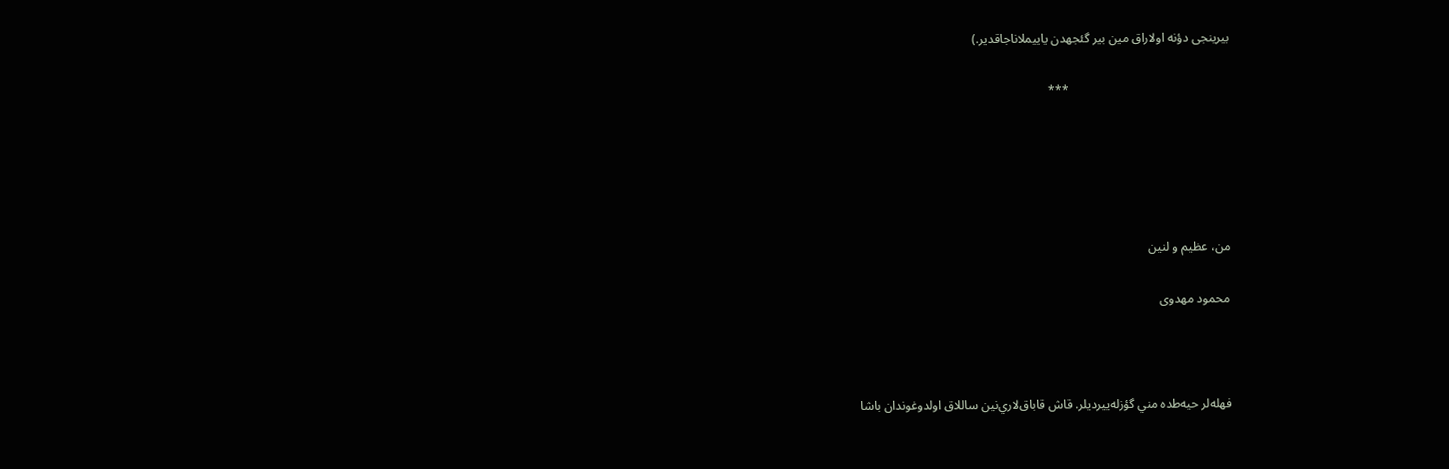بیرینجی دؤنه اولاراق مین بیر گئجهدن یاییملاناجاقدیر.)

                                                   ***





من، عظيم و لنين

محمود مهدوی



فهله‌لر حيه‌طده مني گؤزله‌ييرديلر. قاش قاباق‌لاري‌نين ساللاق اولدوغوندان باشا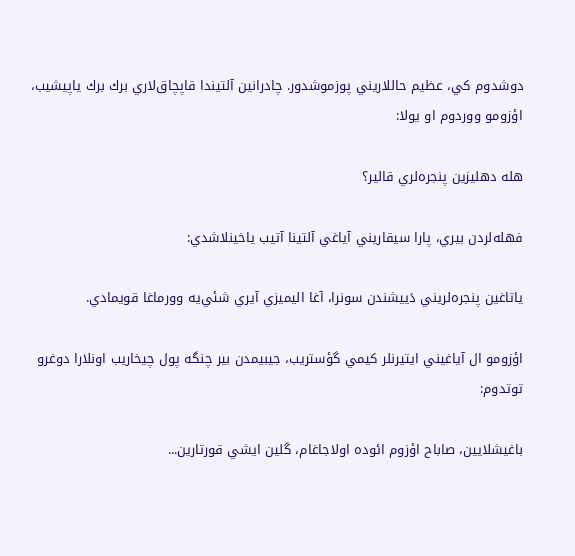دوشدوم كي، عظيم حاللاريني پوزموشدور. چادرانين آلتيندا قاپچاق‌لاري برك برك ياپيشيب، اؤزومو ووردوم او يولا:

هله دهليزين پنجره‌لري قالير؟

فهله‌لردن بيري، پارا سيقاريني آياغي آلتينا آتيب ياخينلاشدي:

ياتاغين پنجره‌لريني دَييشندن سونرا، آغا اليميزي آيري شئي‌يه وورماغا قويمادي.

اؤزومو ال آياغيني ايتيرنلر كيمي گؤستريب، جيبيمدن بير چنگه پول چيخاريب اونلارا دوغرو توتدوم:

باغيشلايين، صاباح اؤزوم ائوده اولاجاغام،‌ گلين ايشي قورتارين...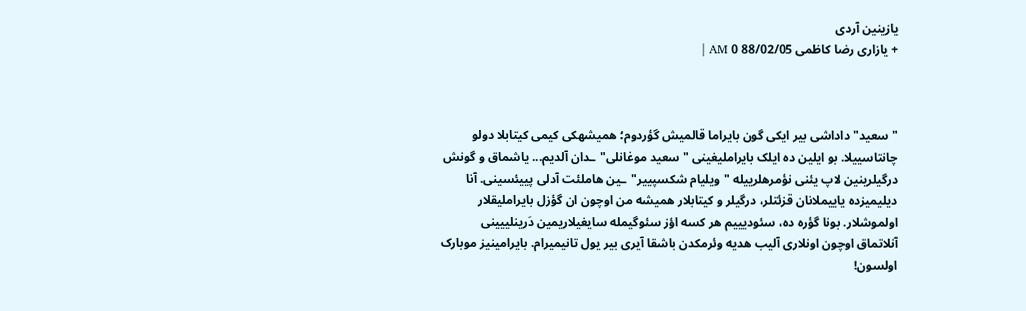یازینین آردی
+ یازاری رضا کاظمی 88/02/05 0 AM |



"سعید" داداشی بیر ایکی گون بایراما قالمیش گؤردوم؛ همیشهکی کیمی کیتابلا دولو چانتاسییلا. بو ایلین ده ایلک بایراملیغینی "سعید موغانلی"ـدان آلدیم... یاشماق و گونش درگیلرینین لاپ یئنی نؤمرهلرییله "ویلیام شکسپییر"ـین هاملئت آدلی پییئسینی. آنا دیلیمیزده یاییملانان قزئتلر، درگیلر و کیتابلار همیشه من اوچون ان گؤزل بایراملیقلار اولموشلار. بونا گؤره ده، سئودیییم هر کسه اؤز سئوگیمله سایغیلاریمین دَرینلییینی آنلاتماق اوچون اونلاری آلیب هدیه وئرمکدن باشقا آیری بیر یول تانیمیرام. بایرامینیز موبارک اولسون!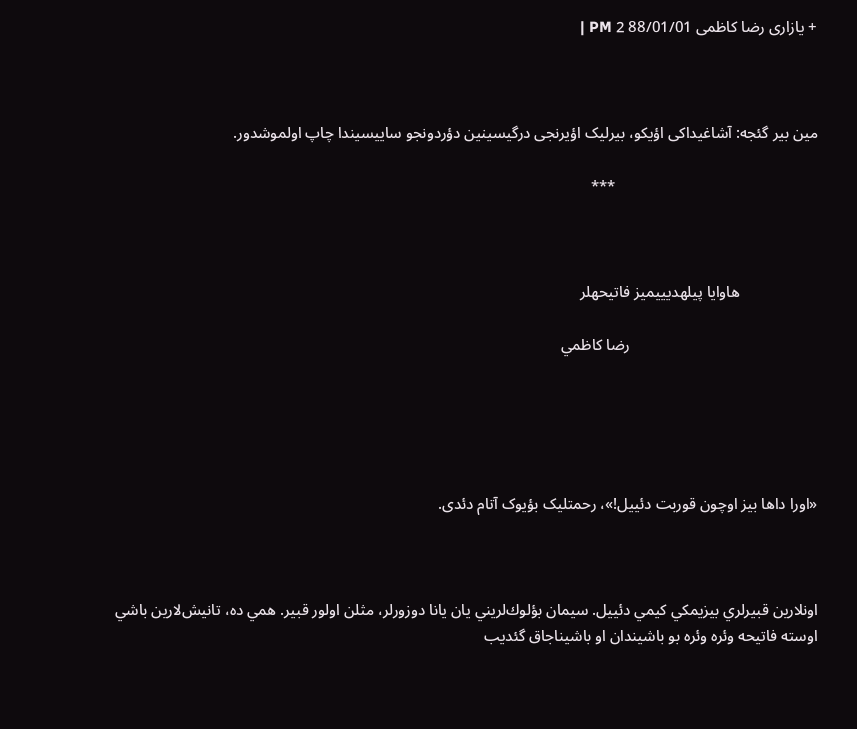+ یازاری رضا کاظمی 88/01/01 2 PM |



مین بیر گئجه: آشاغیداکی اؤیکو، بیرلیک اؤیرنجی درگیسینین دؤردونجو ساییسیندا چاپ اولموشدور.

                                                    ***



                    هاوایا پیلهدیییمیز فاتیحهلر

                                                رضا كاظمي





«اورا داها بیز اوچون قوربت دئییل!»، رحمتلیک بؤیوک آتام دئدی.



اونلارين قبيرلري بيزيمكي كيمي دئييل. سيمان بؤلوك‌لريني يان يانا دوزورلر، مثلن اولور قبير. همي ده، تانيش‌لارين باشي اوسته فاتيحه وئره وئره بو باشيندان او باشيناجاق گئديب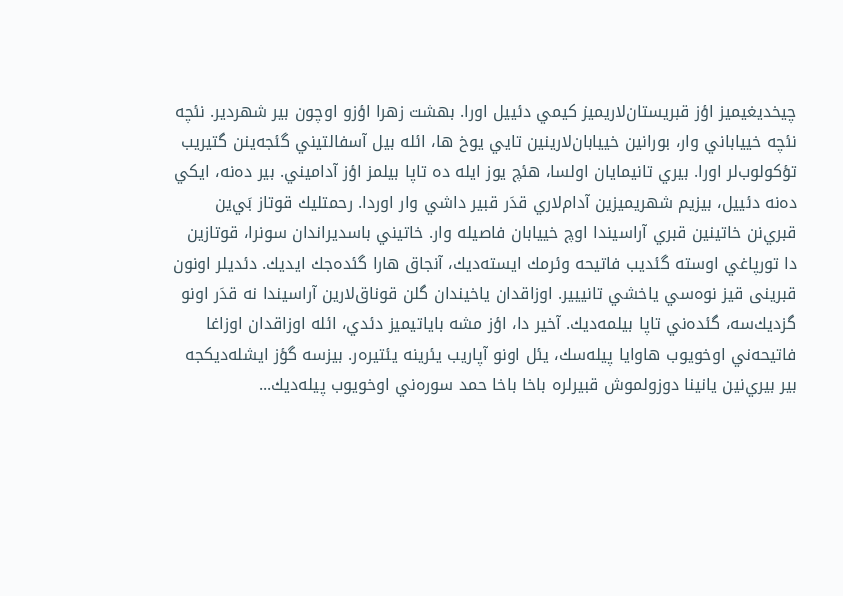چيخديغيميز اؤز قبريستان‌لاريميز كيمي دئييل اورا. بهشت زهرا اؤزو اوچون بير شهردير. نئچه نئچه خیياباني وار، بورانین خیيابان‌لارينین تايي يوخ ها، ائله بيل آسفالتيني گئجه‌ينن گتيريب تؤكولوب‌لر‌ اورا. بيري تانیمایان اولسا، هئچ يوز ايله ده تاپا بيلمز اؤز آداميني. بير ده‌نه، ايكي ده‌نه دئييل، بيزيم شهريميزين آدام‌لاري قدَ‌ر قبير داشي وار اوردا. رحمتليك قوتاز بَي‌ين قبري‌نن خاتينين قبري آراسيندا اوچ خيیابان فاصيله وار. خاتيني باسديراندان سونرا، قوتازين دا تورپاغي اوسته گئديب فاتيحه وئرمك ايسته‌ديك، آنجاق هارا گئده‌جك‌ ايديك. دئديلر اونون قبرينی قيز نوه‌سي‌ ياخشي تانیییر. اوزاقدان ياخيندان گلن قوناق‌لارين آراسيندا نه قدَ‌ر اونو گزديك‌سه، گئده‌ني تاپا بيلمه‌ديك. آخير دا، اؤز مشه باياتيميز دئدي، ائله اوزاقدان اوزاغا فاتيحه‌ني اوخويوب هاوايا پيله‌سك، يئل اونو آپاريب يئرينه يئتيره‌ر. بيزسه گؤز ايشله‌ديكجه بير بيري‌نين يانينا دوزولموش قبيرلره باخا باخا حمد سوره‌ني اوخويوب پيله‌ديك...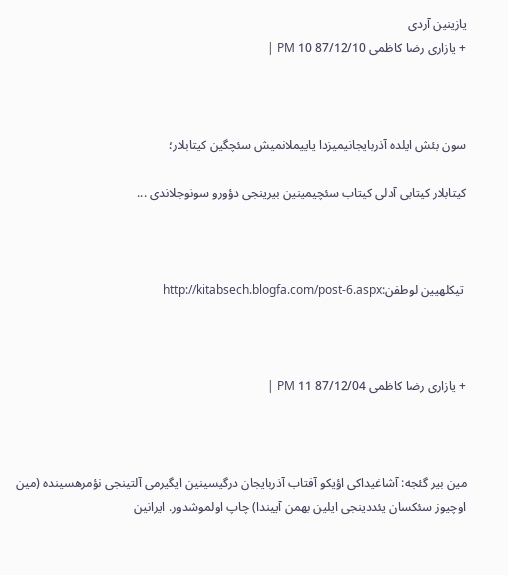یازینین آردی
+ یازاری رضا کاظمی 87/12/10 10 PM |



سون بئش ایلده آذربایجانیمیزدا یاییملانمیش سئچگین کیتابلار؛

کیتابلار کیتابی آدلی کیتاب سئچیمینین بیرینجی دؤورو سونوجلاندی ...



 تیکلهیین لوطفن:http://kitabsech.blogfa.com/post-6.aspx



+ یازاری رضا کاظمی 87/12/04 11 PM |



مین بیر گئجه: آشاغیداکی اؤیکو آفتاب آذربایجان درگیسینین ایگیرمی آلتینجی نؤمرهسینده (مین اوچیوز سئکسان یئددینجی ایلین بهمن آییندا) چاپ اولموشدور. ایرانین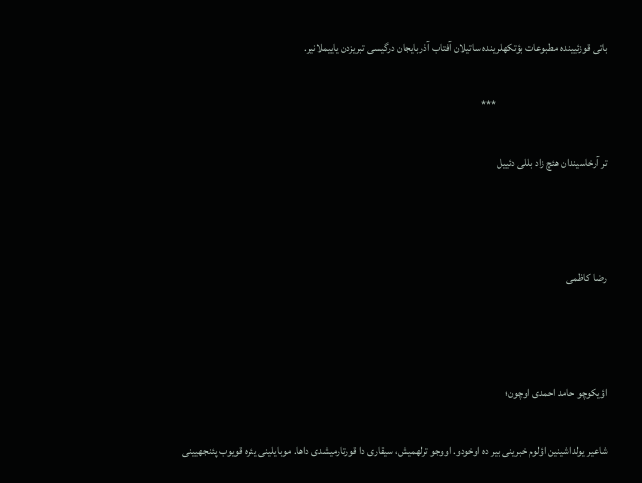باتی قوزئیینده مطبوعات بؤتکهلرینده ساتیلان آفتاب آذربایجان درگیسی تبریزدن یاییملانیر.

                                                    ***

تر آرخاسیندان هئچ زاد بللی دئییل



رضا کاظمی



اؤیکوچو حامد احمدی اوچون؛

شاعیر یولداشینین اؤلوم خبرینی بیر ده اوخودو. اووجو ترلهمیش، سیقاری دا قورتارمیشدی داها. موبایلینی یئره قویوب پئنجهیینی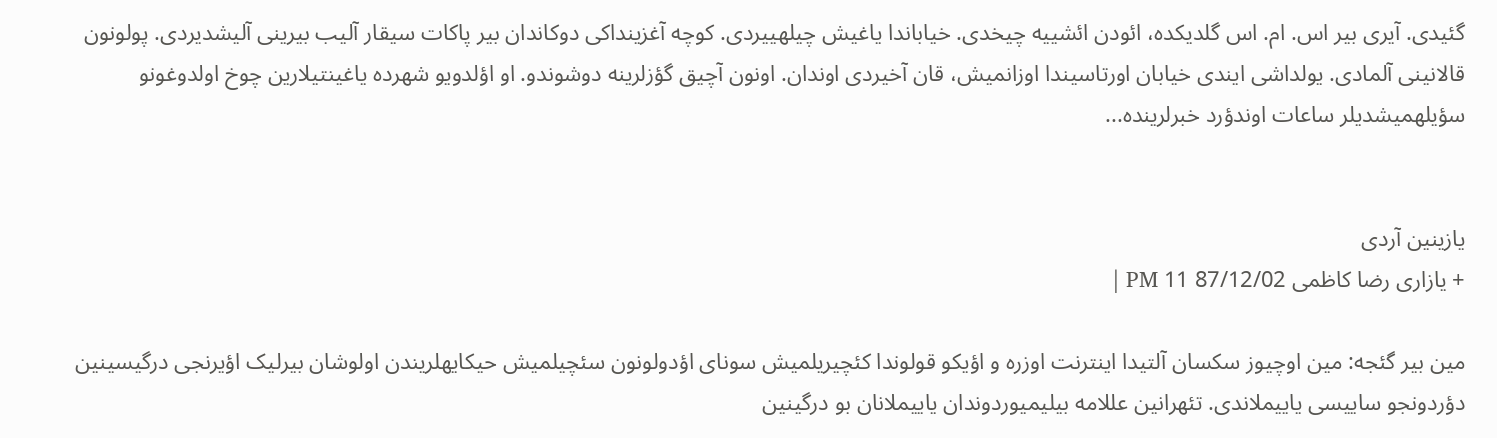گئیدی. آیری بیر اس. ام. اس گلدیکده، ائودن ائشییه چیخدی. خیاباندا یاغیش چیلهییردی. کوچه آغزینداکی دوکاندان بیر پاکات سیقار آلیب بیرینی آلیشدیردی. پولونون قالانینی آلمادی. یولداشی ایندی خیابان اورتاسیندا اوزانمیش، قان آخیردی اوندان. اونون آچیق گؤزلرینه دوشوندو. او اؤلدویو شهرده یاغینتیلارین چوخ اولدوغونو سؤیلهمیشدیلر ساعات اوندؤرد خبرلرینده...


یازینین آردی
+ یازاری رضا کاظمی 87/12/02 11 PM |

مین بیر گئجه: مین اوچیوز سکسان آلتیدا اینترنت اوزره و اؤیکو قولوندا کئچیریلمیش سونای اؤدولونون سئچیلمیش حیکایهلریندن اولوشان بیرلیک اؤیرنجی درگیسینین دؤردونجو ساییسی یاییملاندی. تئهرانین عللامه بیلیمیوردوندان یاییملانان بو درگینین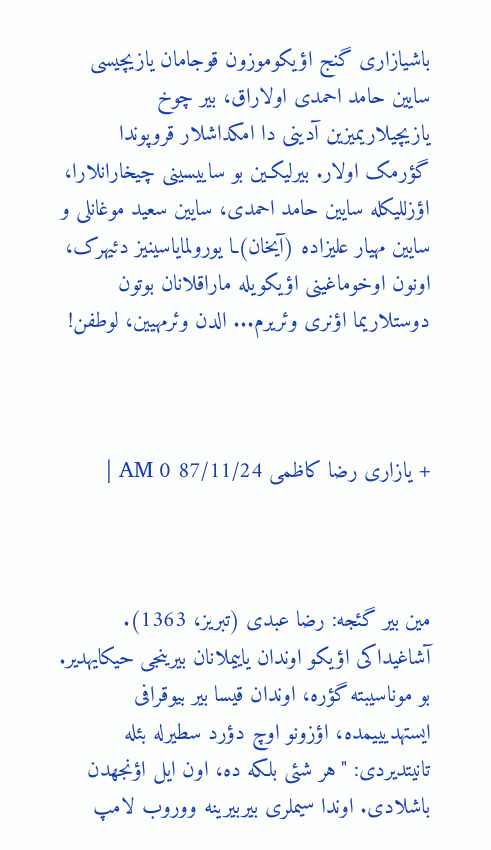باشیازاری گنج اؤیکوموزون قوجامان یازیچیسی سایین حامد احمدی اولاراق، بیر چوخ یازیچیلاریمیزین آدینی دا امکداشلار قروپوندا گؤرمک اولار. بیرلیکـین بو ساییسینی چیخارانلارا، اؤزللیکله سایین حامد احمدی، سایین سعید موغانلی و سایین مهیار علیزاده (آیخان)ـا یورولمایاسینیز دئیهرک، اونون اوخوماغینی اؤیکویله ماراقلانان بوتون دوستلاریما اؤنری وئریرم... الدن وئرمهیین، لوطفن!



+ یازاری رضا کاظمی 87/11/24 0 AM |



مین بیر گئجه: رضا عبدی (تبریز، 1363). آشاغیداکی اؤیکو اوندان یاییملانان بیرینجی حیکایهدیر. بو موناسیبته گؤره، اوندان قیسا بیر بیوقرافی ایستهدیییمده، اؤزونو اوچ دؤرد سطیرله بئله تانیتدیردی: "هر شئی بلکه ده، اون ایل اؤنجهدن باشلادی. اوندا سیملری بیربیرینه ووروب لامپ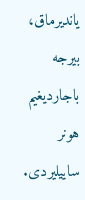یاندیرماق، بیرجه باجاردیغیم هونر ساییلیردی.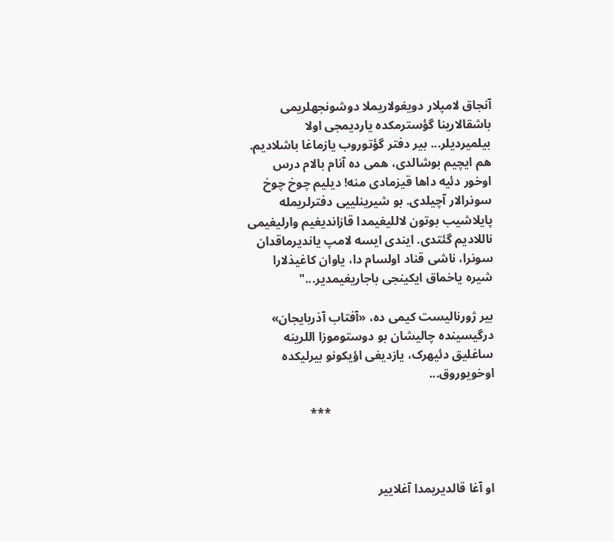آنجاق لامپلار دویغولاریملا دوشونجهلریمی باشقالارینا گؤسترمکده یاردیمجی اولا بیلمیردیلر... بیر دفتر گؤتوروب یازماغا باشلادیم. هم ایچیم بوشالدی، همی ده آنام بالام درس اوخور دئیه داها قیزمادی منه! دیلیم چوخ چوخ سونرالار آچیلدی. بو شیرینلییی دفترلریمله پایلاشیب بوتون لاللیغیمدا قازاندیغیم وارلیغیمی ناللادیم گئتدی. ایندی ایسه لامپ یاندیرماقدان سونرا، ناشی قناد اولسام دا، یاوان کاغیذلارا شیره یاخماق ایکینجی باجاریغیمدیر..."

بیر ژورنالیست کیمی ده، «آفتاب آذربایجان» درگیسینده چالیشان بو دوستوموزا اللرینه ساغلیق دئیهرک، یازدیغی اؤیکونو بیرلیکده اوخویوروق...

                                                    ***



او آغا قالدیریمدا آغلاییر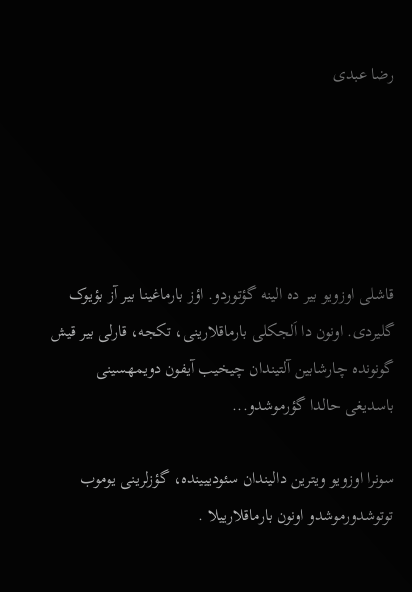رضا عبدی





قاشلی اوزویو بیر ده الینه گؤتوردو. اؤز بارماغینا بیر آز بؤیوک گلیردی. اونون دا اَلجکلی بارماقلارینی، تکجه، قارلی بیر قیش گونونده چارشابین آلتیندان چیخیب آیفون دویمهسینی باسدیغی حالدا گؤرموشدو...

سونرا اوزویو ویترین دالیندان سئودییینده، گؤزلرینی یوموب توتوشدورموشدو اونون بارماقلارییلا .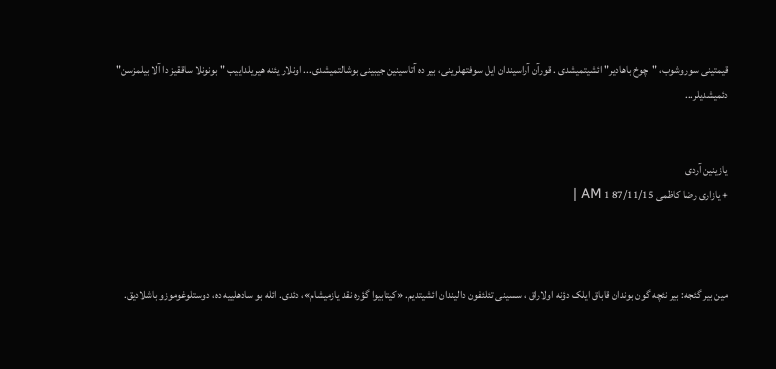قیمتینی سوروشوب، "چوخ باهادیر" ائشیتمیشدی . قورآن آراسیندان ایل سوفتهلرینی، بیر ده آتاسینین جیبینی بوشالتمیشدی... اونلار یئنه هیریلداییب "بونونلا ساققیز دا آلا بیلمزسن" دئمیشدیلر...


یازینین آردی
+ یازاری رضا کاظمی 87/11/15 1 AM |



مین بیر گئجه: بیر نئچه گون بوندان قاباق ایلک دؤنه اولاراق ، سسینی تئلئفون دالیندان ائشیتدیم. «کیتابیوا گؤره نقد یازمیشام»، دئدی. ائله بو سادهلییه ده، دوستلوغوموزو باشلادیق.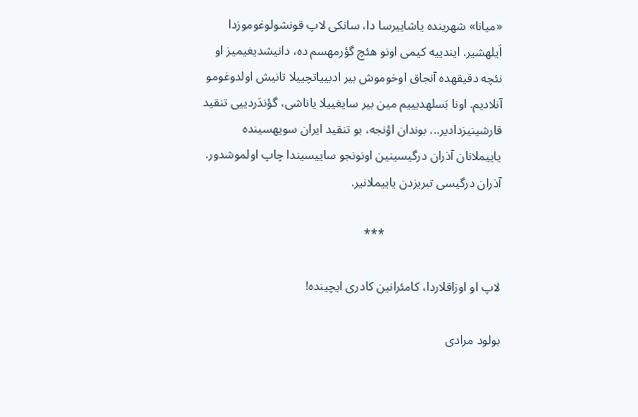«میانا» شهرینده یاشاییرسا دا، سانکی لاپ قونشولوغوموزدا اَیلهشیر. ایندییه کیمی اونو هئچ گؤرمهسم ده، دانیشدیغیمیز او نئچه دقیقهده آنجاق اوخوموش بیر ادبییاتچییلا تانیش اولدوغومو آنلادیم. اونا بَسلهدیییم مین بیر سایغییلا یاناشی، گؤندَردییی تنقید قارشینیزدادیر... بوندان اؤنجه، بو تنقید ایران سویهسینده یاییملانان آذران درگیسینین اونونجو ساییسیندا چاپ اولموشدور. آذران درگیسی تبریزدن یاییملانیر.

                                     ***

لاپ او اوزاقلاردا، کامئرانین کادری ایچینده!

بولود مرادی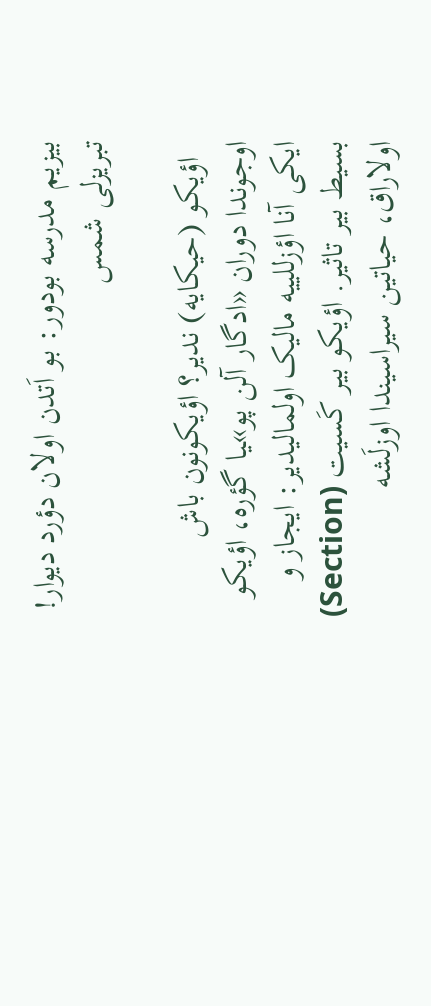بیزیم مدرسه بودور: بو اَتدن اولان دؤرد دیوار! تبریزلی شمس

  اؤیکو (حیکایه) ندیر؟ اؤیکونون باش اوجوندا دوران «ادگار آلن پو»ـیا گؤره، اؤیکو ایکی آنا اؤزللییه مالیک اولمالیدیر: ایجاز و بسیط بیر تاثیر. اؤیکو بیر کَسیت (Section) اولاراق، حیاتین سیراسیندا اوزلَشه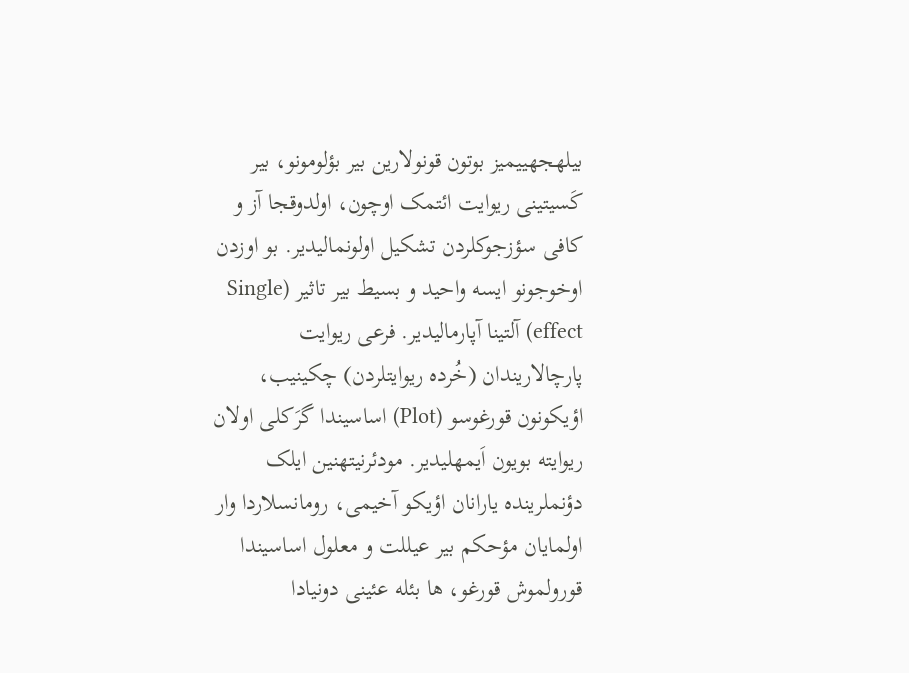بیلهجهییمیز بوتون قونولارین بیر بؤلومونو، بیر کَسیتینی ریوایت ائتمک اوچون، اولدوقجا آز و کافی سؤزجوکلردن تشکیل اولونمالیدیر. بو اوزدن اوخوجونو ایسه واحید و بسیط بیر تاثیر (Single effect) آلتینا آپارمالیدیر. فرعی ریوایت پارچالاریندان (خُرده ریوایتلردن) چکینیب، اؤیکونون قورغوسو (Plot) اساسیندا گرَکلی اولان ریوایته بویون اَیمهلیدیر. مودئرنیتهنین ایلک دؤنملرینده یارانان اؤیکو آخیمی، رومانسلاردا وار اولمایان مؤحکم بیر عیللت و معلول اساسیندا قورولموش قورغو، ها بئله عئینی دونیادا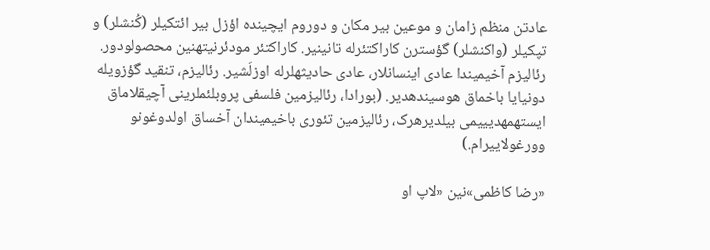عادتن منظم زامان و موعین بیر مکان و دوروم ایچینده اؤزل بیر ائتکیلر (کُنشلر) و تپکیلر (واکنشلر) گؤسترن کاراکتئرله تانینیر. کاراکتئر مودئرنیتهنین محصولودور. رئالیزم آخیمیندا عادی اینسانلار، عادی حادیثهلرله اوزلَشیر. رئالیزم، تنقید گؤزویله دونیایا باخماق هوسیندهدیر. (بورادا، رئالیزمین فلسفی پروبلئملرینی آچیقلاماق ایستهمهدیییمی بیلدیرهرک، رئالیزمین تئوری باخیمیندان آخساق اولدوغونو وورغولاییرام.)

«رضا کاظمی»نین «لاپ او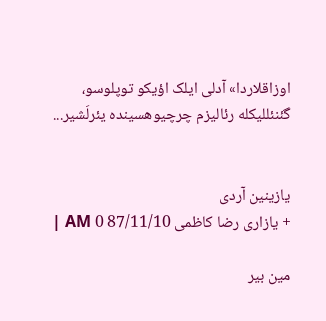اوزاقلاردا» آدلی ایلک اؤیکو توپلوسو، گئنئللیکله رئالیزم چرچیوهسینده یئرلَشیر...


یازینین آردی
+ یازاری رضا کاظمی 87/11/10 0 AM |

مین بیر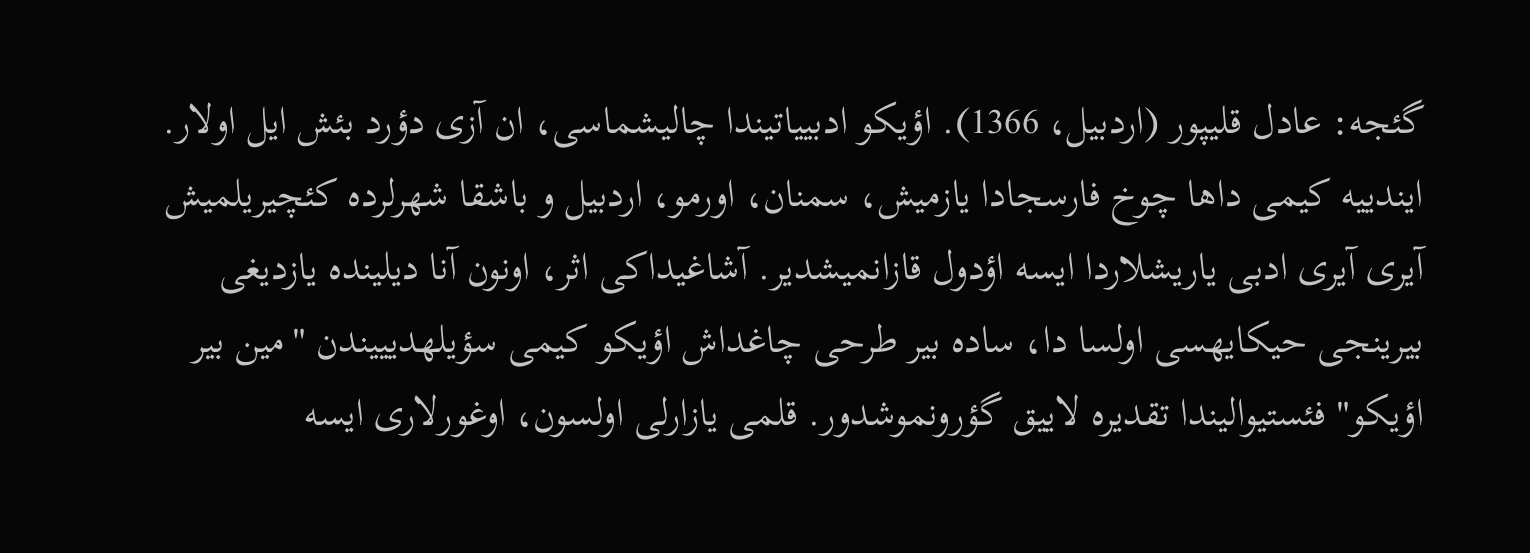گئجه: عادل قلیپور (اردبیل، 1366). اؤیکو ادبییاتیندا چالیشماسی، ان آزی دؤرد بئش ایل اولار. ایندییه کیمی داها چوخ فارسجادا یازمیش، سمنان، اورمو، اردبیل و باشقا شهرلرده کئچیریلمیش آیری آیری ادبی یاریشلاردا ایسه اؤدول قازانمیشدیر. آشاغیداکی اثر، اونون آنا دیلینده یازدیغی بیرینجی حیکایهسی اولسا دا، ساده بیر طرحی چاغداش اؤیکو کیمی سؤیلهدیییندن "مین بیر اؤیکو" فئستیوالیندا تقدیره لاییق گؤرونموشدور. قلمی یازارلی اولسون، اوغورلاری ایسه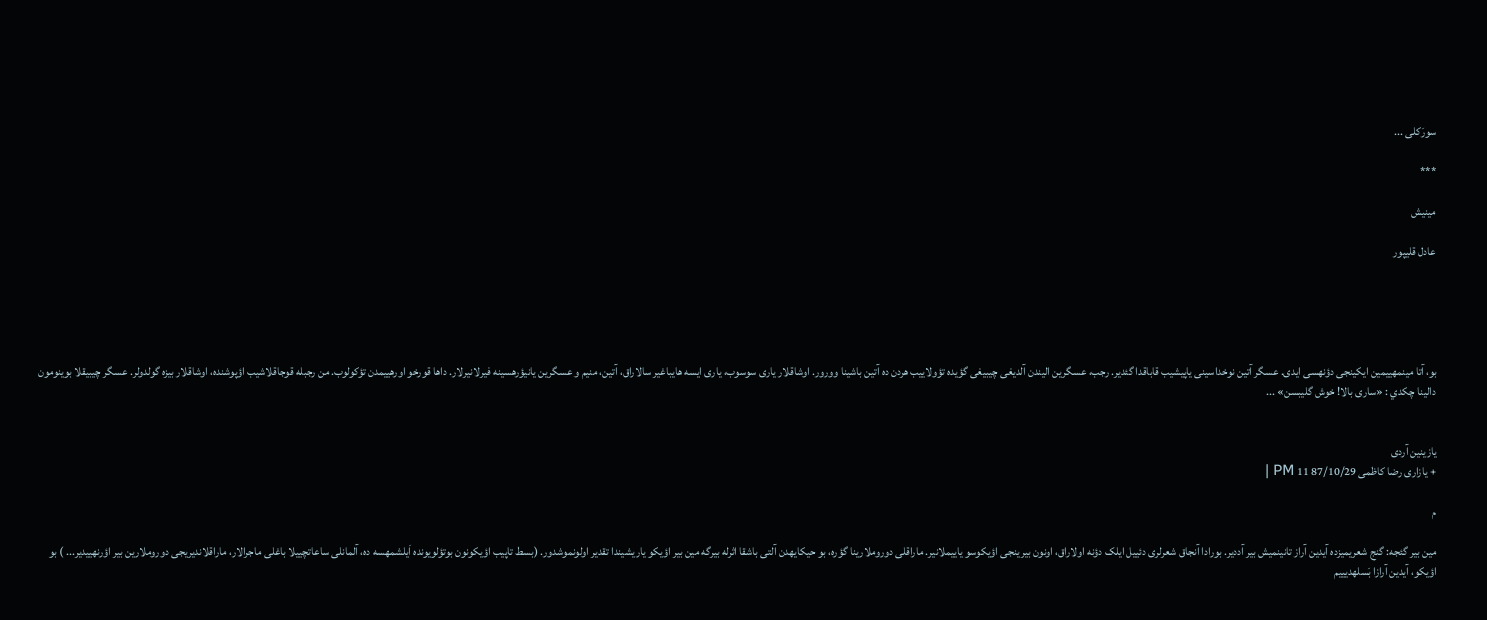سورَکلی ...

***

مينيش

عادل قلیپور





بو، آتا مینمهییمین ایکینجی دؤنهسی ایدی. عسگر آتین نوخداسینی یاپیشیب قاباقدا گئدیر. رجب، عسگرین الیندن آلدیغی چیبیغی گؤیده تؤولاییب هردن ده آتین باشینا وورور. اوشاقلار یاری سوسوب، یاری ایسه هایباغیر سالاراق، آتین، منیم و عسگرین یانیؤرهسینه فیرلانیرلار. داها قورخو اورهییمدن تؤکولوب. من رجبله قوجاقلاشیب اؤپوشنده، اوشاقلار بیزه گولدولر. عسگر چیبیقلا بوینومون دالینا چکدي : «ساری بالا! خوش گلیبسن» ...


یازینین آردی
+ یازاری رضا کاظمی 87/10/29 11 PM |

م

مین بیر گئجه: گنج شعریمیزده آیدین آراز تانینمیش بیر آددیر. بورادا آنجاق شعرلری دئییل ایلک دؤنه اولاراق، اونون بیرینجی اؤیکوسو یاییملانیر. ماراقلی دوروملارینا گؤره، بو حیکایهدن آلتی باشقا اثرله بیرگه مین بیر اؤیکو یاریشیندا تقدیر اولونموشدور. (بسط تاپیب اؤیکونون بوتؤلویونده اَیلشمهسه ده، آلمانلی ساعاتچییلا باغلی ماجرالار، ماراقلاندیریجی دوروملارین بیر اؤرنهییدیر... ) بو اؤیکو، آیدین آرازا بَسلهدیییم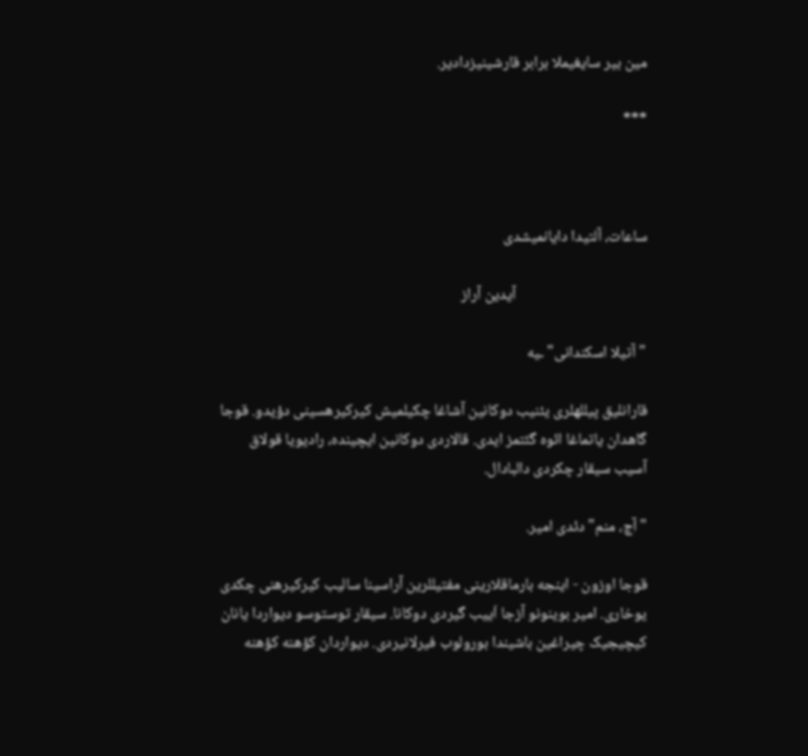مین بیر سایغیملا برابر قارشینیزدادیر.

***



ساعات، آلتیدا دایانمیشدی

                                     آیدین آراز

"آتیلا اسکندانی"ـیه

قارانلیق پیللهلری یئنیب دوکانین آشاغا چکیلمیش کیرکیرهسینی دؤیدو. قوجا گاهدان یاتماغا ائوه گئتمز ایدی. قالاردی دوکانین ایچینده، رادیویا قولاق آسیب سیقار چکردی دالبادال.

"آچ، منم" دئدی امیر.

قوجا اوزون - اینجه بارماقلارینی مفتیللرین آراسینا سالیب کیرکیرهنی چکدی یوخاری. امیر بوینونو آزجا اَییب گیردی دوکانا. سیقار توستوسو دیواردا یانان کیچیجیک چیراغین باشیندا بورولوب فیرلانیردی. دیواردان کؤهنه کؤهنه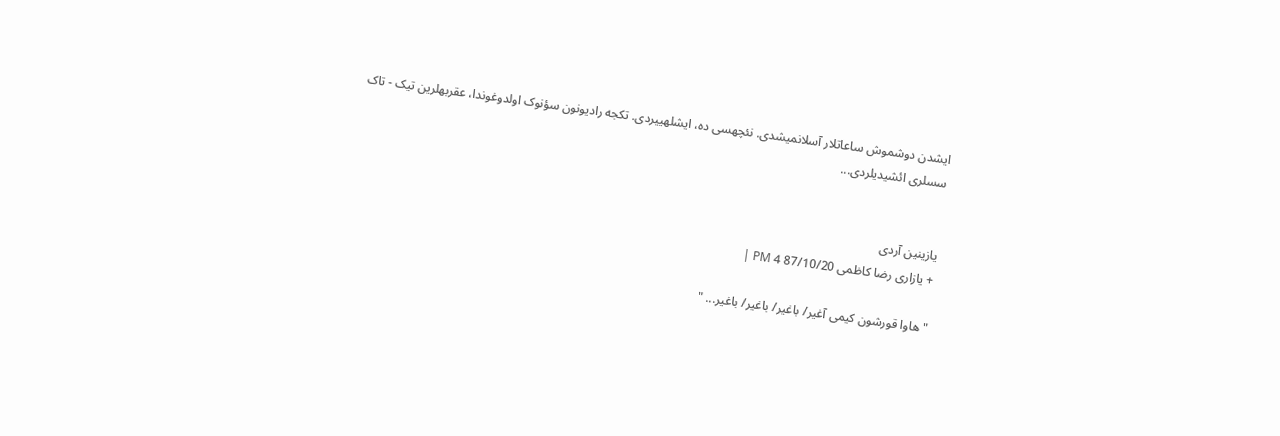ایشدن دوشموش ساعاتلار آسلانمیشدی. نئچهسی ده، ایشلهییردی. تکجه رادیونون سؤنوک اولدوغوندا، عقربهلرین تیک - تاک سسلری ائشیدیلردی...


یازینین آردی
+ یازاری رضا کاظمی 87/10/20 4 PM |

"هاوا قورشون کیمی آغیر/ باغیر/ باغیر/ باغیر... "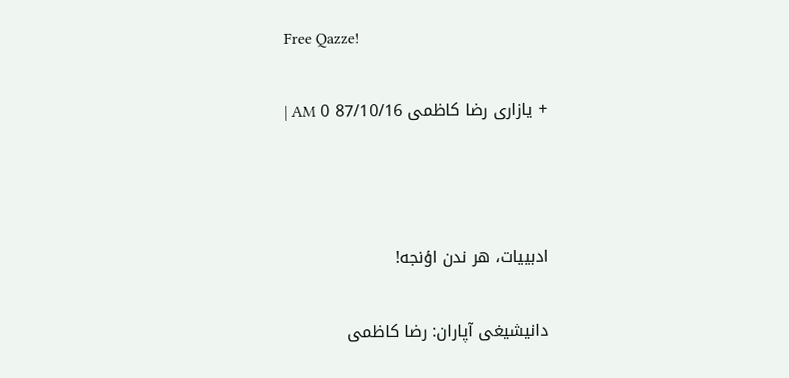Free Qazze!

+ یازاری رضا کاظمی 87/10/16 0 AM |



ادبییات، هر ندن اؤنجه!

دانیشیغی آپاران: رضا کاظمی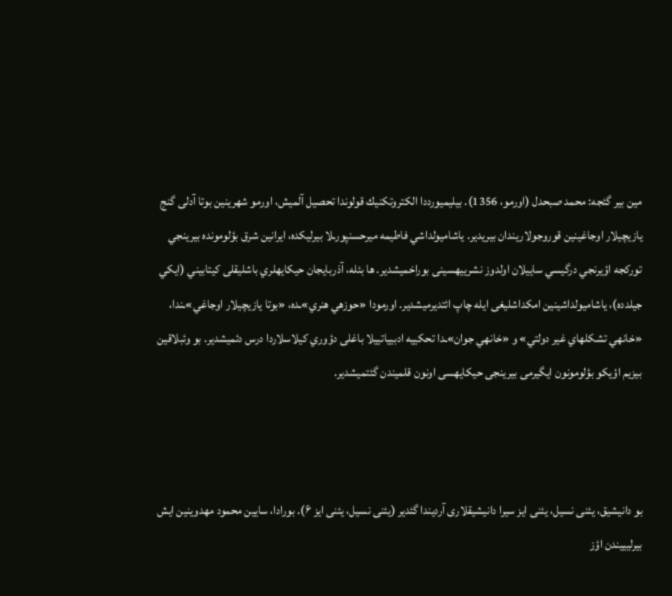مین بیر گئجه: محمد صبحدل (اورمو، 1356). بیلیمیورددا الكتروتكنيك قولوندا تحصیل آلمیش، اورمو شهرینین بوتا آدلی گنج يازيچيلار اوجاغينين قوروجولاريندان بیریدیر. یاشاميولداشي فاطيمه ميرحسنپورـلا بيرليكده، ايرانين شرق بؤلومونده بيرينجي توركجه اؤيرنجي درگیسي ساييلان اولدوز نشرییهسینی بوراخميشدیر. ها بئله، آذربايجان حيكايهلري باشلیقلی كيتابيني (ايكي جيلدده)، یاشامیولداشینین امکداشلیغی ایله چاپ ائتدیرمیشدیر. اورمودا «حوزهي هنري»ـده، «بوتا يازيچيلار اوجاغي»ـندا، «خانهي تشكلهاي غير دولتي» و «خانهي جوان»ـدا تحكييه ادبيياتيیلا باغلی دؤوري كيلاسلاردا درس دئميشدیر. بو وئبلاقین بیزیم اؤیکو بؤلومونون ایگیرمی بیرینجی حیکایهسی اونون قلمیندن گئتمیشدیر.



بو دانیشیق، یئنی نسیل، یئنی ایز سیرا دانیشیقلاری آردیندا گئدیر (یئنی نسیل، یئنی ایز ۶). بورادا، سایین محمود مهدوینین ایش بیرلیییندن اؤز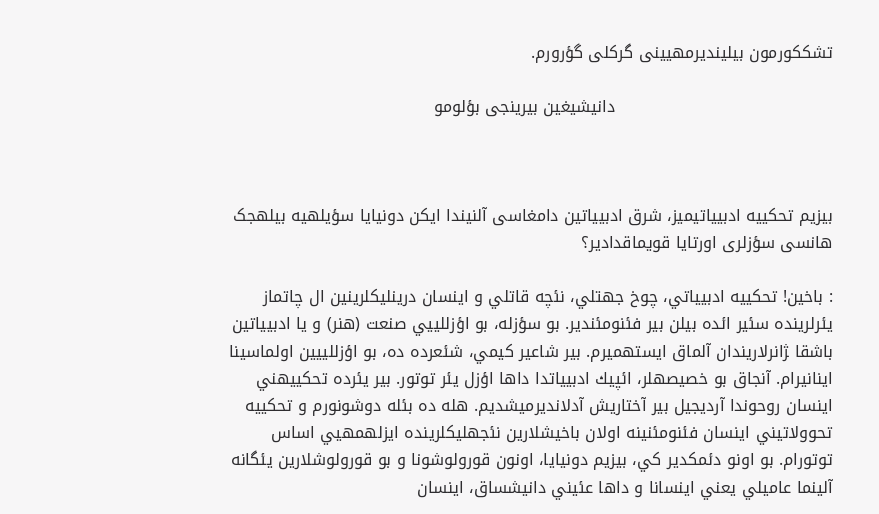تشککورمون بیلیندیرمهیینی گرکلی گؤرورم.

                                        دانیشیغین بیرینجی بؤلومو



بیزیم تحکيیه ادبییاتیمیز، شرق ادبییاتین دامغاسی آلنیندا ایکن دونیایا سؤیلهیه بیلهجک هانسی سؤزلری اورتایا قویماقدادیر؟

: باخين! تحكييه ادبیياتي، چوخ جهتلي، نئچه قاتلي و اينسان درينليكلرينين ال چاتماز يئرلرينده سئير ائده بيلن بير فئنومئندير. بو سؤزله، بو اؤزلليیي صنعت (هنر) و يا ادبيیاتين باشقا ‍ژانرلاريندان آلماق ايستهميرم. بير شاعير كيمي، شئعرده ده، بو اؤزللييين اولماسينا اينانيرام. آنجاق بو خصيصهلر، ائپيك ادبيیاتدا داها اؤزل يئر توتور. بير يئرده تحكييهني اينسان روحوندا آرديجيل بير آختاريش آدلانديرميشديم. هله ده بئله دوشونورم و تحكييه تحوولاتيني اينسان فئنومئنينه اولان باخيشلارين نئجهليكلرينده ايزلهمهيي اساس توتورام. بو اونو دئمكدير كي، بيزيم دونيايا، اونون قورولوشونا و بو قورولوشلارين يئگانه آلينما عاميلي يعني اينسانا و داها عئيني دانيشساق، اينسان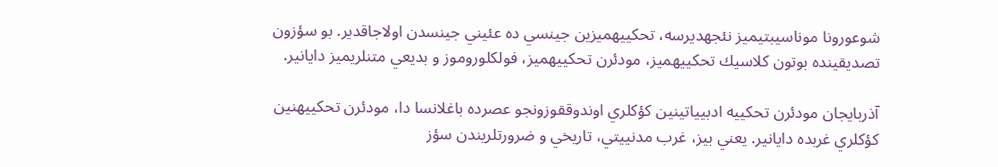شوعورونا موناسيبتيميز نئجهديرسه، تحكييهميزين جينسي ده عئيني جينسدن اولاجاقدير. بو سؤزون تصديقينده بوتون كلاسيك تحكييهميز، مودئرن تحكييهميز، فولكلوروموز و بديعي متنلريميز دايانير.

آذربايجان مودئرن تحكييه ادبيیاتينين كؤكلري اوندوققوزونجو عصرده باغلانسا دا، مودئرن تحكييهنين كؤكلري غربده دايانير. يعني بيز، غرب مدنييتي، تاريخي و ضرورتلريندن سؤز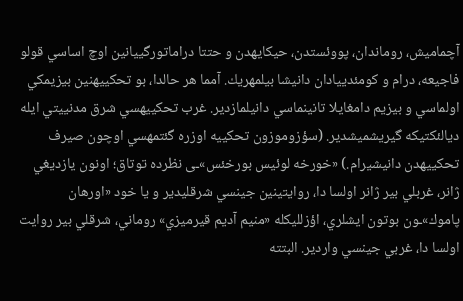آچماميش، روماندان، پووئستدن، حيكايهدن و حتتا دراماتورگييانين اوچ اساسي قولو فاجيعه، درام و كومئدييادان دانيشا بيلمهريك. آمما هر حالدا، بو تحكييهنين بيزيمكي اولماسي و بيزيم دامغايلا تانينماسي دانيلمازدير. غرب تحكييهسي شرق مدنييتي ايله ديالئكتيكه گيريشميشدير. (سؤزوموزون تحكييه اوزره گئتمهسي اوچون صيرف تحكييهدن دانيشيرام.) «خورخه لوئیس بورخئس»ـی نظرده توتاق؛ اونون يازديغي ژانر، غربلي بير ژانر اولسا دا، روايتينين جينسي شرقليدير و يا خود «اورهان پاموك»ـون بوتون ايشلري، اؤزلليكله «منيم آديم قيرميزي» روماني، شرقلي بير روايت اولسا دا، غربي جينسي واردير. البتته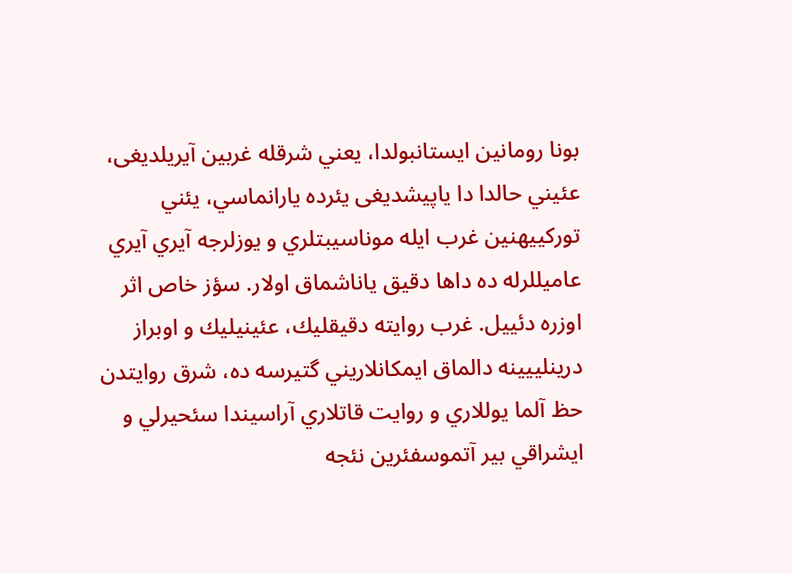بونا رومانين ايستانبولدا، يعني شرقله غربين آيريلدیغی، عئيني حالدا دا ياپيشدیغی یئرده يارانماسي، يئني توركييهنين غرب ايله موناسيبتلري و يوزلرجه آيري آيري عاميللرله ده داها دقيق ياناشماق اولار. سؤز خاص اثر اوزره دئييل. غرب روايته دقيقليك، عئينيليك و اوبراز درينلييينه دالماق ايمكانلاريني گتيرسه ده، شرق روايتدن حظ آلما يوللاري و روايت قاتلاري آراسيندا سئحيرلي و ايشراقي بير آتموسفئرين نئجه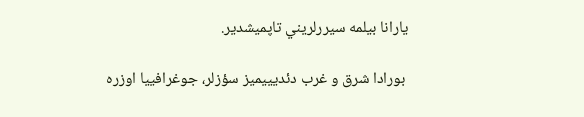يارانا بيلمه سيررلريني تاپميشدير.

 بورادا شرق و غرب دئديييميز سؤزلر، جوغرافييا اوزره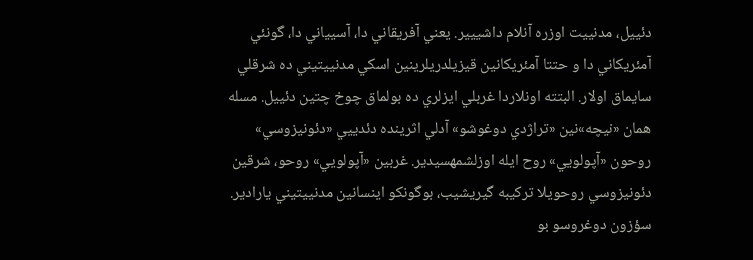دئییل، مدنيیت اوزره آنلام داشييیر. يعني آفريقاني دا، آسيياني دا، گونئي آمئريكاني دا و حتتا آمئريكانين قيزيلدريلرينين اسكي مدنييتيني ده شرقلي سايماق اولار. البتته اونلاردا غربلي ايزلري ده بولماق چوخ چتين دئييل. مسله همان «نيچه»نين «تراژدي دوغوشو» آدلي اثرينده دئديیي «دئونيزوسي» روحون «آپولويي» روح ايله اوزلشمهسيدير. غربين «آپولويي» روحو، شرقين دئونيزوسي روحويلا تركيبه گيريشيب، بوگونكو اينسانين مدنييتيني يارادير. سؤزون دوغروسو بو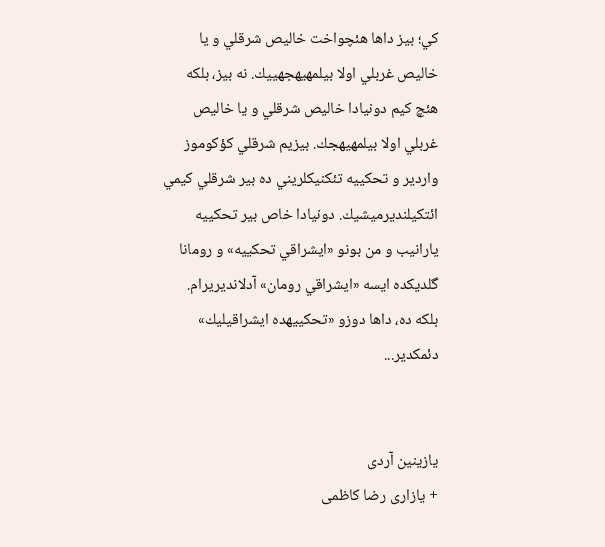كي؛ بيز داها هئچواخت خاليص شرقلي و يا خاليص غربلي اولا بيلمهيهجهييك. نه بيز، بلكه هئچ كيم دونيادا خاليص شرقلي و يا خاليص غربلي اولا بيلمهيهجك. بيزيم شرقلي كؤكوموز واردير و تحكييه تئكنيكلريني ده بير شرقلي كيمي ائتکيلنديرميشيك. دونيادا خاص بير تحكييه يارانيب و من بونو «ايشراقي تحكييه» و رومانا گلديكده ایسه «ايشراقي رومان» آدلانديريرام. بلكه ده، داها دوزو «تحكييهده ايشراقيليك» دئمكدير...


یازینین آردی
+ یازاری رضا کاظمی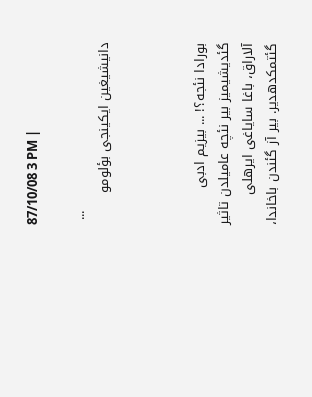87/10/08 3 PM |

                                      ... دانیشیغین ایکینجی بؤلومو



بورادا نئجه؟! ... بیزیم ادبی گئدیشیمیز بیر نئچه عامیلدن تاثیر آلاراق، باغا سایاغی ایرهلی گئتمکدهدیر. بیر آز گئندن باخاندا،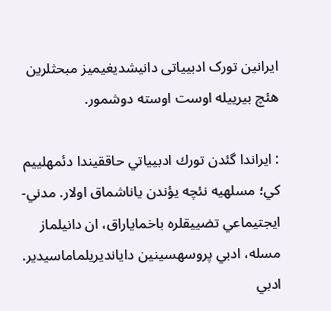ایرانین تورک ادبییاتی دانیشدیغیمیز مبحثلرین هئچ بیرییله اوست اوسته دوشمور.

: ايراندا گئدن تورك ادبيیاتي حاققيندا دئمهلييم كي؛ مسلهیه نئچه يؤندن ياناشماق اولار. مدني-ايجتيماعي تضييقلره باخماياراق، ان دانيلماز مسله، ادبي پروسهسينين دايانديريلماماسيدير. ادبي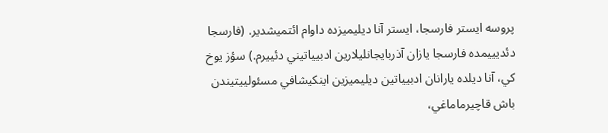پروسه ايستر فارسجا، ايستر آنا ديلیمیزده داوام ائتميشدير. (فارسجا دئديييمده فارسجا يازان آذربايجانليلارين ادبيیاتيني دئييرم.) سؤز يوخ كي، آنا ديلده يارانان ادبيیاتين ديليميزين اينكيشافي مسئولييتيندن باش قاچيرماماغي،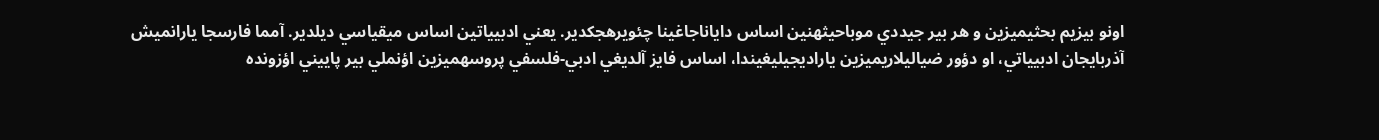اونو بيزيم بحثيميزين و هر بير جيددي موباحيثهنين اساس داياناجاغينا چئويرهجكدير. يعني ادبيیاتين اساس ميقياسي ديلدير. آمما فارسجا يارانمیش آذربايجان ادبيیاتي، او دؤور ضياليلاريميزين ياراديجيليغيندا، اساس فايز آلديغي ادبي-فلسفي پروسهميزين اؤنملي بير پاييني اؤزونده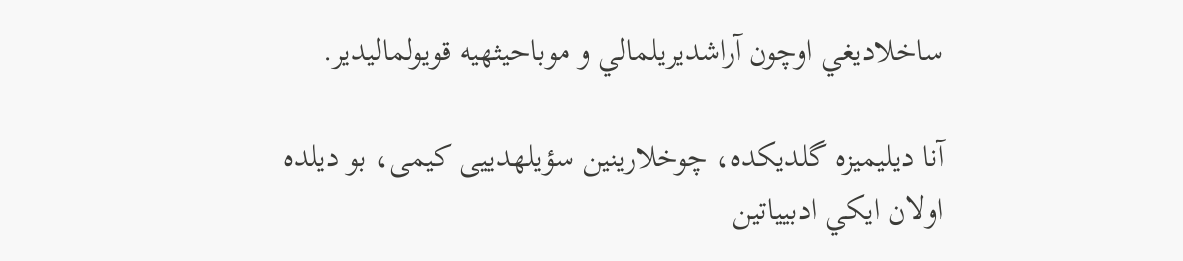ساخلاديغي اوچون آراشديريلمالي و موباحيثهيه قويولماليدير.

آنا ديلیمیزه گلديكده، چوخلارينين سؤیلهدییی کیمی، بو ديلده اولان ايكي ادبيیاتين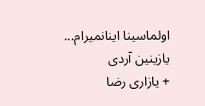اولماسينا اينانميرام...
یازینین آردی
+ یازاری رضا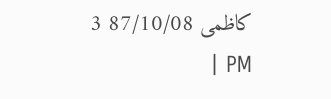کاظمی 87/10/08 3 PM |